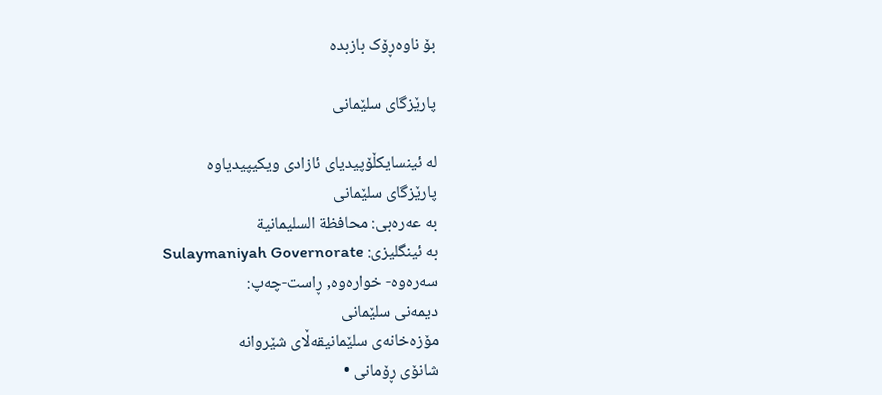بۆ ناوەڕۆک بازبدە

پارێزگای سلێمانی

لە ئینسایکڵۆپیدیای ئازادی ویکیپیدیاوە
پارێزگای سلێمانی
بە عەرەبی: محافظة السلیمانیة
بە ئینگلیزی: Sulaymaniyah Governorate
سەرەوە- خوارەوە, ڕاست-چەپ:
دیمەنی سلێمانی
مۆزەخانەی سلێمانیقەڵای شێروانە
شانۆی ڕۆمانی •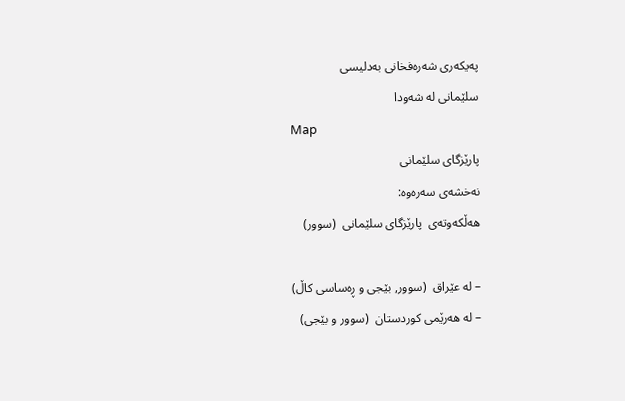پەیکەری شەرەفخانی بەدلیسی
سلێمانی لە شەودا
Map
پارێزگای سلێمانی
نەخشەی سەرەوە:
ھەڵکەوتەی  پارێزگای سلێمانی  (سوور)

– لە عێراق  (سوور, بێجی و ڕەساسی کاڵ)
– لە ھەرێمی کوردستان  (سوور و بێجی)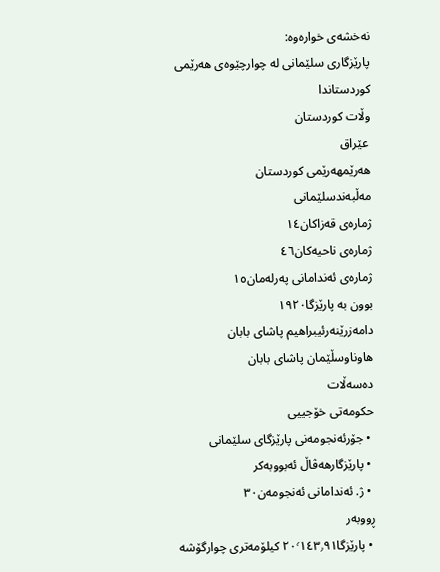نەخشەی خوارەوە:
پارێزگاری سلێمانی لە چوارچێوەی ھەرێمی کوردستاندا
وڵات کوردستان
 عێراق
ھەرێمھەرێمی کوردستان
مەڵبەندسلێمانی
ژمارەی قەزاکان١٤
ژمارەی ناحیەکان٤٦
ژمارەی ئەندامانی پەرلەمان١٥
بوون بە پارێزگا١٩٢٠
دامەزرێنەرئیبراھیم پاشای بابان
ھاوناوسڵێمان پاشای بابان
دەسەڵات
حکومەتی خۆجییی
 • جۆرئەنجومەنی پارێزگای سلێمانی
 • پارێزگارھەڤاڵ ئەبووبەکر
 • ژ. ئەندامانی ئەنجومەن٣٠
ڕووبەر
 • پارێزگا٢٠٬١٤٣٫٩١ کیلۆمەتری چوارگۆشە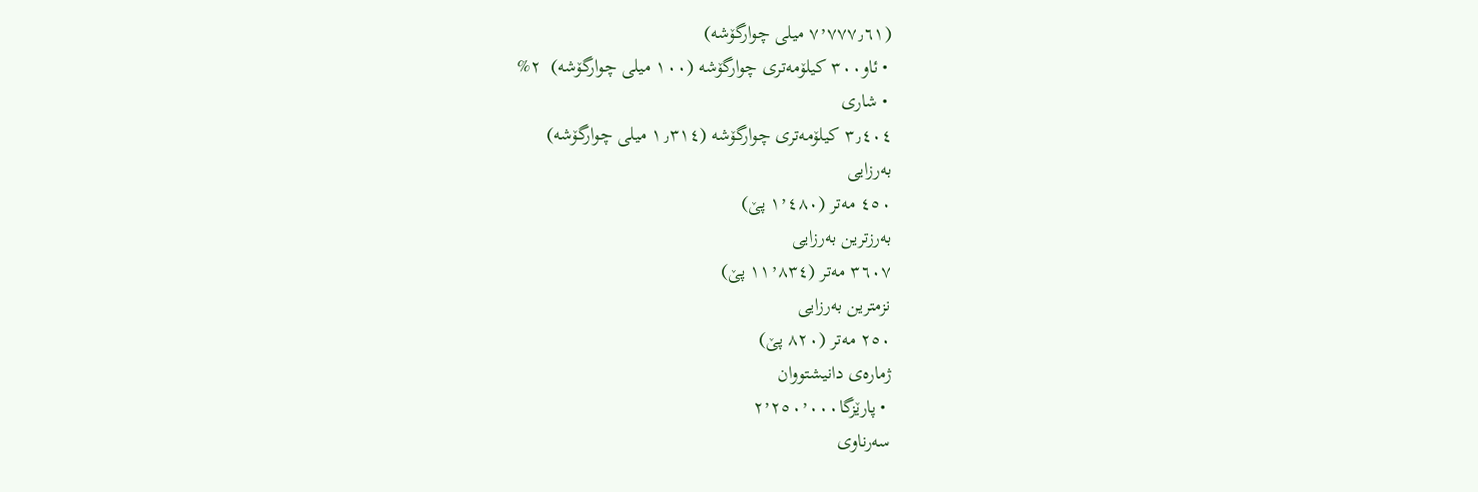(٧٬٧٧٧٫٦١ میلی چوارگۆشە)
 • ئاو٣٠٠ کیلۆمەتری چوارگۆشە (١٠٠ میلی چوارگۆشە)  ٢%
 • شاری
٣٫٤٠٤ کیلۆمەتری چوارگۆشە (١٫٣١٤ میلی چوارگۆشە)
بەرزایی
٤٥٠ مەتر (١٬٤٨٠ پێ)
بەرزترین بەرزایی
٣٦٠٧ مەتر (١١٬٨٣٤ پێ)
نزمترین بەرزایی
٢٥٠ مەتر (٨٢٠ پێ)
ژمارەی دانیشتووان
 • پارێزگا٢٬٢٥٠٬٠٠٠
سەرناوی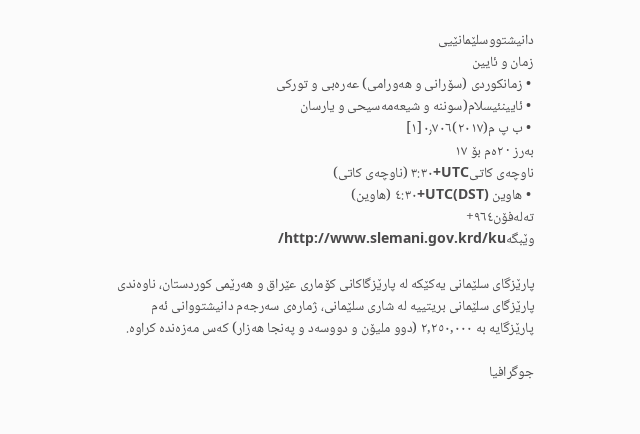دانیشتووسلێمانێیی
زمان و ئایین
 • زمانکوردی (سۆرانی و ھەورامی) عه‌ره‌بی و تورکی
 • ئایینئیسلام(سوننە و شیعەمەسیحی و یارسان
 • ب پ م(٢٠١٧)٠٫٧٠٦[١]
بەرز · ٢ەم بۆ ١٧
ناوچەی کاتیUTC+٣:٣٠ (ناوچەی کاتی)
 • ھاوین (DST)UTC+٤:٣٠ (ھاوین)
تەلەفۆن٩٦٤+
وێبگەhttp://www.slemani.gov.krd/ku/

پارێزگای سلێمانی یەکێکە لە پارێزگاکانی کۆماری عێراق و ھەرێمی کوردستان، ناوەندی پارێزگای سلێمانی بریتییە لە شاری سلێمانی، ژمارەی سەرجەم دانیشتووانی ئەم پارێزگایە بە ٢,٢٥٠,٠٠٠ (دوو ملیۆن و دووسەد و پەنجا ھەزار) کەس مەزەندە کراوە.

جوگرافیا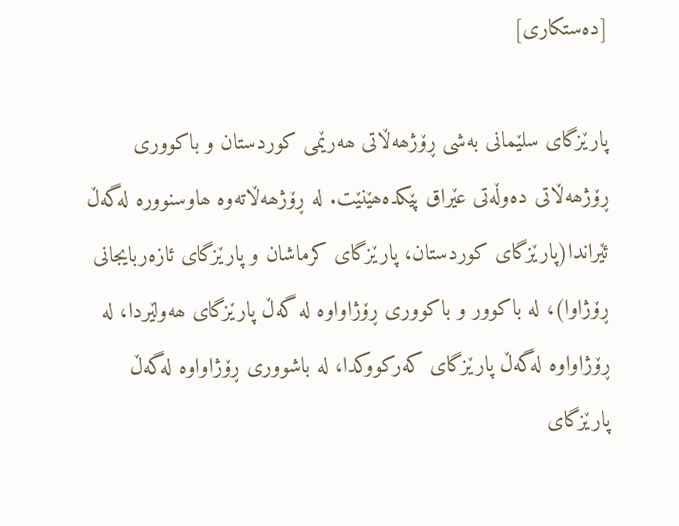[دەستکاری]

پارێزگای سلێمانی بەشی ڕۆژھەڵاتی ھەرێمی کوردستان و باکووری ڕۆژھەڵاتی دەوڵەتی عێراق پێکدەھێنێت. لە ڕۆژھەڵاتەوە ھاوسنوورە لەگەڵ ئێراندا(پارێزگای کوردستان، پارێزگای کرماشان و پارێزگای ئازەربایجانی ڕۆژاوا)، لە باکوور و باکووری ڕۆژاواوە لە گەڵ پارێزگای ھەولێردا، لە ڕۆژاواوە لەگەڵ پارێزگای کەرکووکدا، لە باشووری ڕۆژاواوە لەگەڵ پارێزگای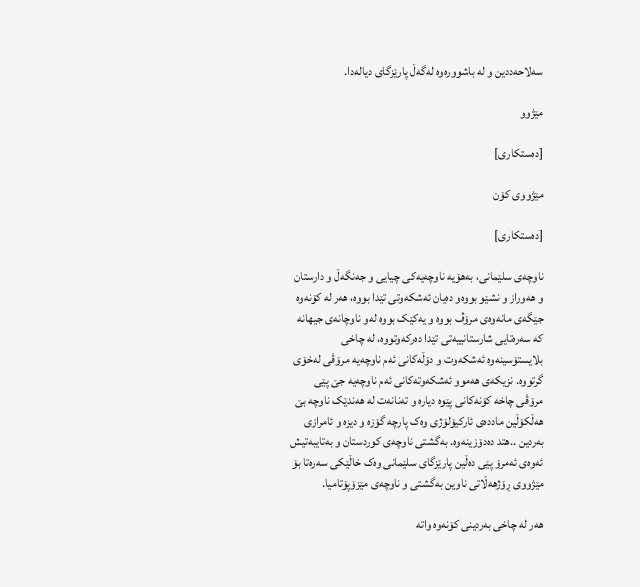سەلاحەددین و لە باشوورەوە لەگەڵ پارێزگای دیالەدا.

مێژوو

[دەستکاری]

مێژووی کۆن

[دەستکاری]

ناوچەی سلێمانی، بەھۆیە ناوچەیەکی چیایی و جەنگەڵ و دارستان و ھەوراز و نشێو بووەو دەیان ئەشکەوتی تێدا بووە، ھەر لە کۆنەوە جێگەی مانەوەی مرۆڤ بووە و یەکێک بووە لەو ناوچانەی جیھانە کە سەرەتایی شارستانییەتی تێدا دەرکەوتووە، لە چاخی بلایستۆسینەوە ئەشکەوت و دۆڵەکانی ئەم ناوچەیە مرۆڤی لەخۆی گرتووە. نزیکەی ھەموو ئەشکەوتەکانی ئەم ناوچەیە جێ پێی مرۆڤی چاخە کۆنەکانی پێوە دیارە و تەنانەت لە ھەندێک ناوچە بێ ھەڵکۆڵین ماددەی ئارکیۆلۆژی وەک پارچە گۆزە و دیزە و ئامرازی بەردین ..ھتد دەدۆزینەوە. بەگشتی ناوچەی کوردستان و بەتایبەتیش ئەوەی ئەمرۆ پێی دەڵین پارێزگای سلێمانی وەک خاڵێکی سەرەتا بۆ مێژووی ڕۆژھەڵاتی ناوین بەگشتی و ناوچەی مێزۆپۆتامیا.

ھەر لە چاخی بەردینی کۆنەوە واتە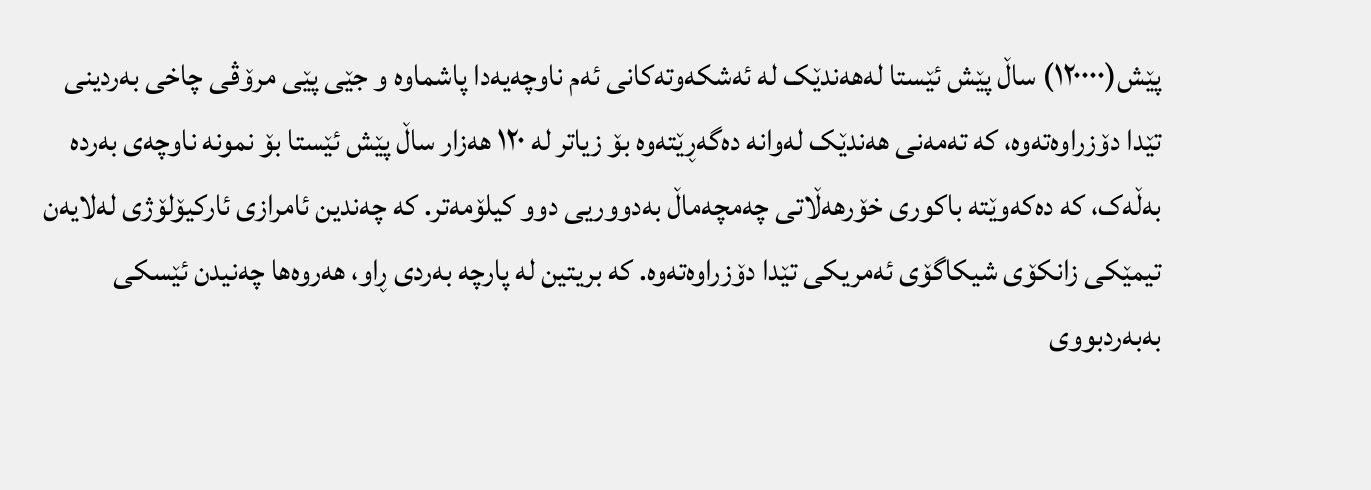پێش(١٢٠٠٠٠) ساڵ پێش ئێستا لەھەندێک لە ئەشکەوتەکانی ئەم ناوچەیەدا پاشماوە و جێی پێی مرۆڤی چاخی بەردینی تێدا دۆزراوەتەوە، کە تەمەنی ھەندێک لەوانە دەگەڕێتەوە بۆ زیاتر لە ١٢٠ ھەزار ساڵ پێش ئێستا بۆ نمونە ناوچەی بەردە بەڵەک، کە دەکەوێتە باکوری خۆرھەڵاتی چەمچەماڵ بەدووریی دوو کیلۆمەتر. کە چەندین ئامرازی ئارکیۆلۆژی لەلایەن تیمێکی زانکۆی شیکاگۆی ئەمریکی تێدا دۆزراوەتەوە. کە بریتین لە پارچە بەردی ڕاو، ھەروەھا چەنیدن ئێسکی بەبەردبووی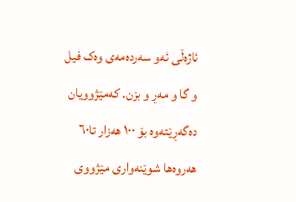ئاژەڵی ئەو سەردەمەی وەک فیل و گا و مەڕ و بزن. کەمێژوویان دەگەڕێتەوە بۆ ١٠٠ ھەزار تا٦٠ ھەروەھا شوێنەواری مێژووی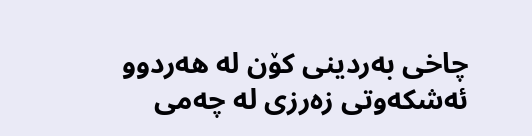چاخی بەردینی کۆن لە ھەردوو ئەشکەوتی زەرزی لە چەمی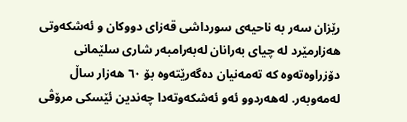رێزان سەر بە ناحیەی سورداشی قەزای دووکان و ئەشکەوتی ھەزارمێرد لە چیای بەرانان لەبەرامبەر شاری سلێمانی دۆزراوەتەوە کە تەمەنیان دەگەرێتەوە بۆ ٦٠ ھەزار ساڵ لەمەوبەر. لەھەردوو ئەو ئەشکەوتەدا چەندین ئێسکی مرۆڤی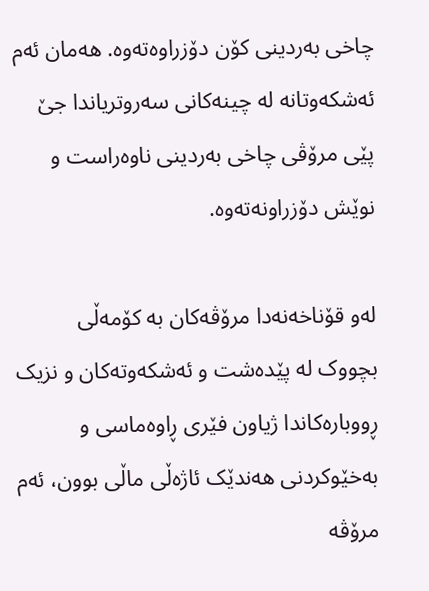چاخی بەردینی کۆن دۆزراوەتەوە. ھەمان ئەم ئەشکەوتانە لە چینەکانی سەروتریاندا جێ پێی مرۆڤی چاخی بەردینی ناوەراست و نوێش دۆزراونەتەوە.

لەو قۆناخەنەدا مرۆڤەکان بە کۆمەڵی بچووک لە پێدەشت و ئەشکەوتەکان و نزیک ڕووبارەکاندا ژیاون فێری ڕاوەماسی و بەخێوکردنی ھەندێک ئاژەڵی ماڵی بوون، ئەم مرۆڤە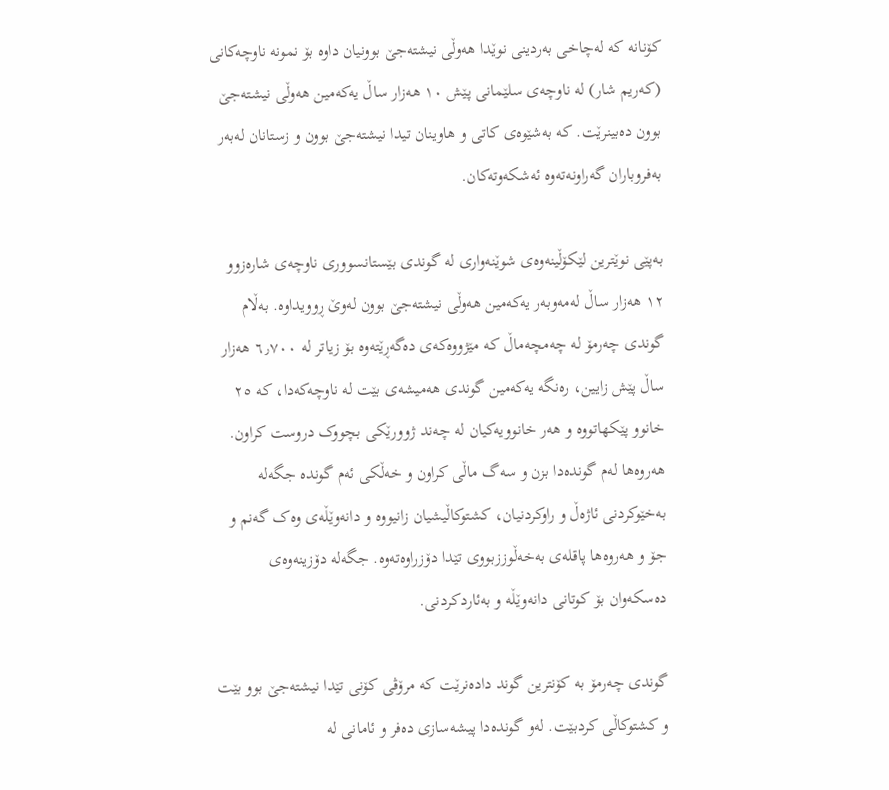کۆنانە کە لەچاخی بەردینی نوێدا ھەوڵی نیشتەجێ بوونیان داوە بۆ نمونە ناوچەکانی (کەریم شار) لە ناوچەی سلێمانی پێش ١٠ ھەزار ساڵ یەکەمین ھەوڵی نیشتەجێ بوون دەبینرێت. کە بەشێوەی کاتی و ھاوینان تیدا نیشتەجێ بوون و زستانان لەبەر بەفروباران گەراونەتەوە ئەشکەوتەکان.

بەپێی نوێترین لێکۆڵینەوەی شوێنەواری لە گوندی بێستانسووری ناوچەی شارەزوو ١٢ ھەزار ساڵ لەمەوبەر یەکەمین ھەوڵی نیشتەجێ بوون لەوێ ڕوویداوە. بەڵام گوندی چەرمۆ لە چەمچەماڵ کە مێژووەکەی دەگەڕێتەوە بۆ زیاتر لە ٦٫٧٠٠ ھەزار ساڵ پێش زایین، رەنگە یەکەمین گوندی ھەمیشەی بێت لە ناوچەکەدا، کە ٢٥ خانوو پێکھاتووە و ھەر خانوویەکیان لە چەند ژوورێکی بچووک دروست کراون. ھەروەھا لەم گوندەدا بزن و سەگ ماڵی کراون و خەڵکی ئەم گوندە جگەلە بەخێوکردنی ئاژەڵ و راوکردنیان، کشتوکاڵیشیان زانیووە و دانەوێڵەی وەک گەنم و جۆ و ھەروەھا پاقلەی بەخەڵوززبووی تێدا دۆزراوەتەوە. جگەلە دۆزینەوەی دەسکەوان بۆ کوتانی دانەوێڵە و بەئاردکردنی.

گوندی چەرمۆ بە کۆنترین گوند دادەنرێت کە مرۆڤی کۆنی تێدا نیشتەجێ بوو بێت و کشتوکاڵی کردبێت. لەو گوندەدا پیشەسازی دەفر و ئامانی لە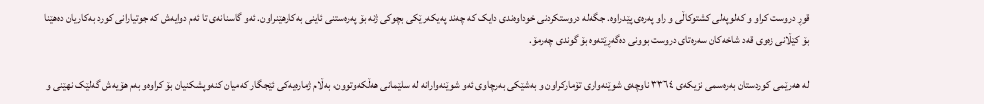قوڕ دروست کراو و کەلوپەلی کشتوکاڵی و راو پەرەی پێدراوە. جگەلە دروستکردنی خوداوەندی دایک کە چەند پەیکەرێکی بچوکی ژنە بۆ پەرەستنی ئاینی بەکارھێنراون. ئەو گاسنانەی تا ئەم دوایەش کە جوتیارانی کورد بەکاریان دەھێنا بۆ کێڵانی زەوی قەد شاخەکان سەرەتای دروست بوونی دەگەڕێتەوە بۆ گوندی چەرمۆ.

لە ھەرێمی کوردستان بەرەسمی نزیکەی ٣٣٦٤ ناوچەی شوێنەواری تۆمارکراون و بەشێکی بەرچاوی ئەو شوێنەوارانە لە سلێمانی ھەڵکەوتوون، بەڵام ژمارەیەکی ئێجگار کەمیان کنەوپشکنیان بۆ کراوەو بەم ھۆیەش گەلێک نھێنی و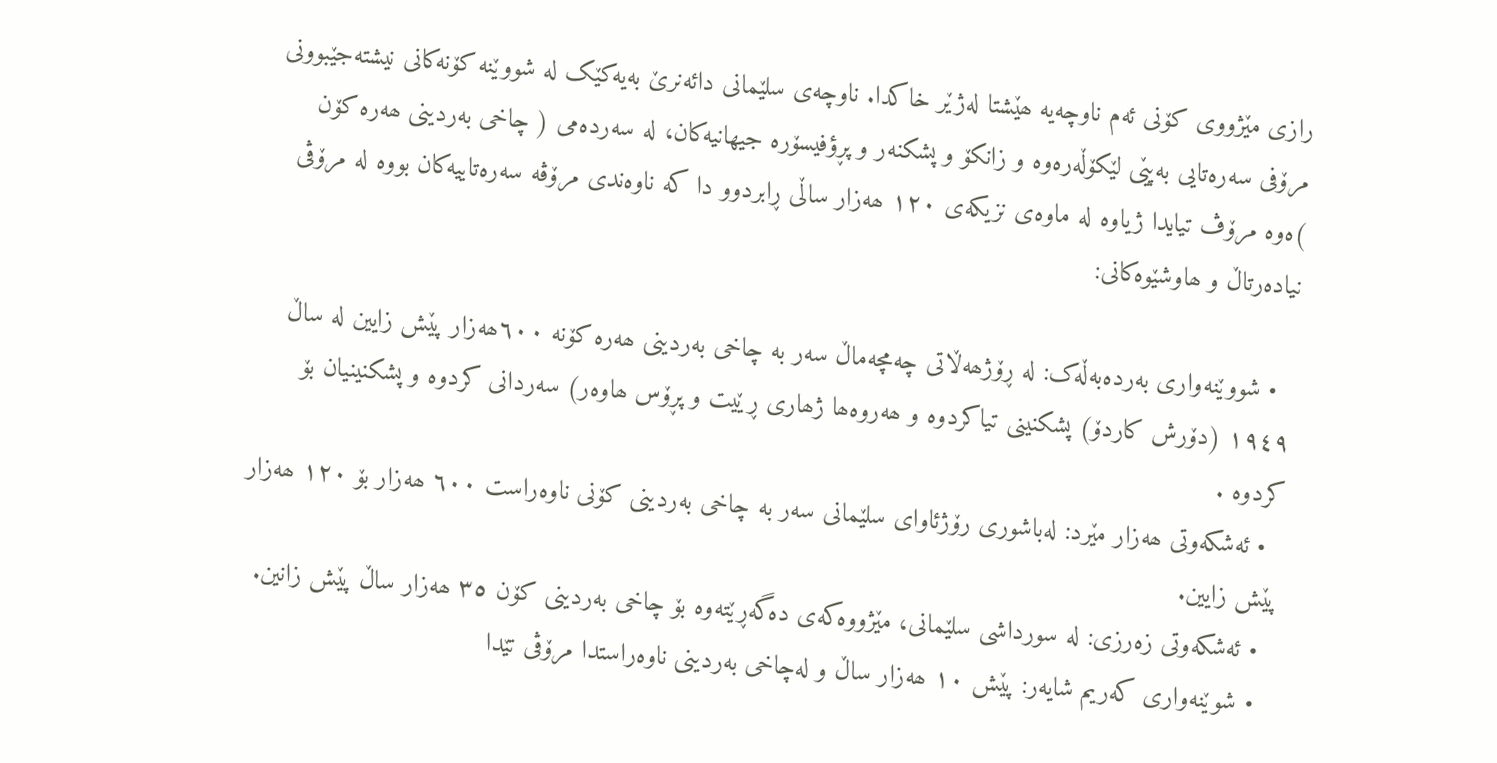رازی مێژووی کۆنی ئەم ناوچەیە ھێشتا لەژێر خاکدا. ناوچەی سلێمانی دائەنرێ بەیەکێک لە شووێنە کۆنەکانی نیشتەجێبوونی مرۆفی سەرەتایی بەپێی لێکۆڵەرەوە و زانکۆ و پشکنەر و پڕؤفیسۆرە جیھانیەکان، لە سەردەمی ( چاخی بەردینی ھەرە کۆن )ەوە مرۆڤ تیایدا ژیاوە لە ماوەی نزیکەی ١٢٠ ھەزار ساڵی ڕابردوو دا کە ناوەندی مرۆڤە سەرەتاییەکان بووە لە مرۆڤی نیادەرتاڵ و ھاوشێوەکانی:

  • شووێنەواری بەردەبەڵەک: لە ڕۆژھەڵاتی چەمچەماڵ سەر بە چاخی بەردینی ھەرە کۆنە ٦٠٠ھەزار پێش زایین لە ساڵ ١٩٤٩ (دۆرش کاردۆ) پشکنینی تیاکردوە و ھەروەھا ژھاری ڕێیت و پڕۆس ھاوەر) سەردانی کردوە و پشکنینیان بۆ کردوە .
  • ئەشکەوتی ھەزار مێرد: لەباشوری رۆژئاوای سلێمانی سەر بە چاخی بەردینی کۆنی ناوەراست ٦٠٠ ھەزار بۆ ١٢٠ ھەزار پێش زایین.
  • ئەشکەوتی زەرزی: لە سورداشی سلێمانی، مێژووەکەی دەگەڕێتەوە بۆ چاخی بەردینی کۆن ٣٥ ھەزار ساڵ پێش زانین.
  • شوێنەواری کەریم شایەر: پێش ١٠ ھەزار ساڵ و لەچاخی بەردینی ناوەراستدا مرۆڤی تێدا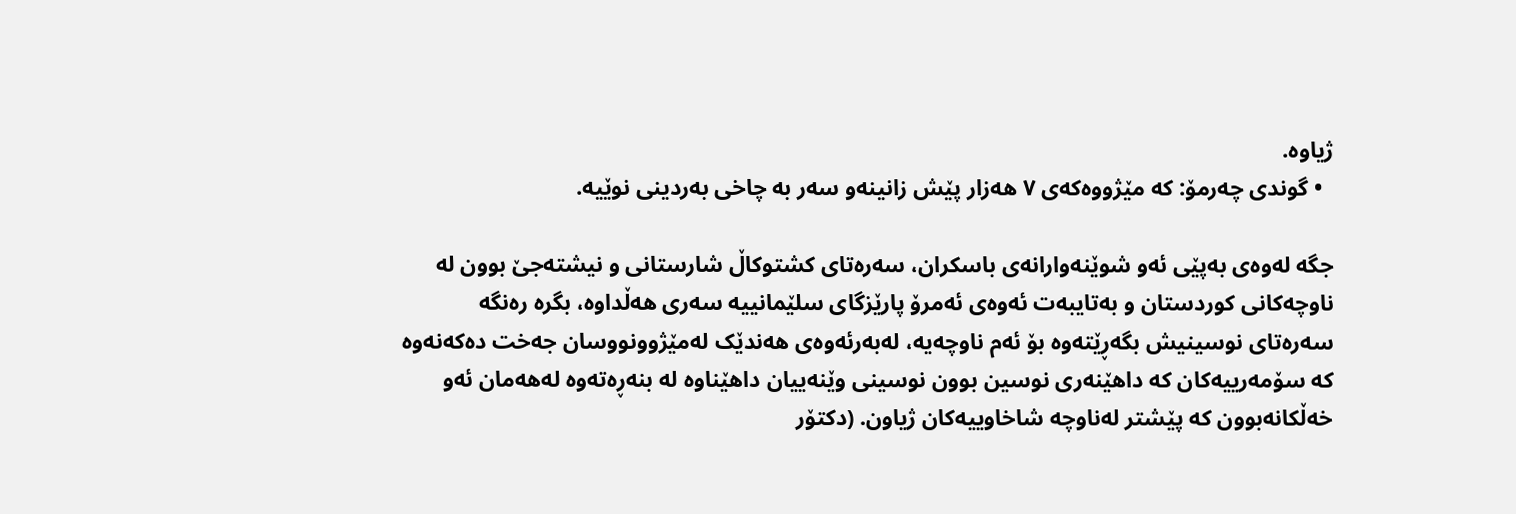ژیاوە.
  • گوندی چەرمۆ: کە مێژووەکەی ٧ ھەزار پێش زانینەو سەر بە چاخی بەردینی نوێیە.

جگە لەوەی بەپێی ئەو شوێنەوارانەی باسکران، سەرەتای کشتوکاڵ شارستانی و نیشتەجێ بوون لە ناوچەکانی کوردستان و بەتایبەت ئەوەی ئەمرۆ پارێزگای سلێمانییە سەری ھەڵداوە، بگرە رەنگە سەرەتای نوسینیش بگەڕێتەوە بۆ ئەم ناوچەیە، لەبەرئەوەی ھەندێک لەمێژوونووسان جەخت دەکەنەوە کە سۆمەرییەکان کە داھێنەری نوسین بوون نوسینی وێنەییان داھێناوە لە بنەڕەتەوە لەھەمان ئەو خەڵکانەبوون کە پێشتر لەناوچە شاخاوییەکان ژیاون. (دکتۆر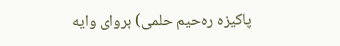پاکیزە رەحیم حلمی) بروای وایە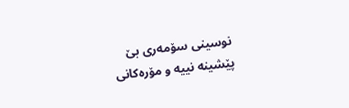نوسینی سۆمەری بێ پێشینە نییە و مۆرەکانی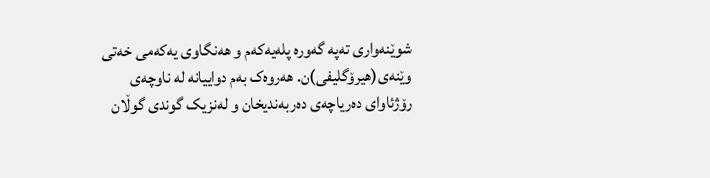شوێنەواری تەپە گەورە پلەیەکەم و ھەنگاوی یەکەمی خەتی وێنەی(ھیرۆگلیفی)ن. ھەروەک بەم دواییانە لە ناوچەی رۆژئاوای دەریاچەی دەربەندیخان و لەنزیک گوندی گوڵان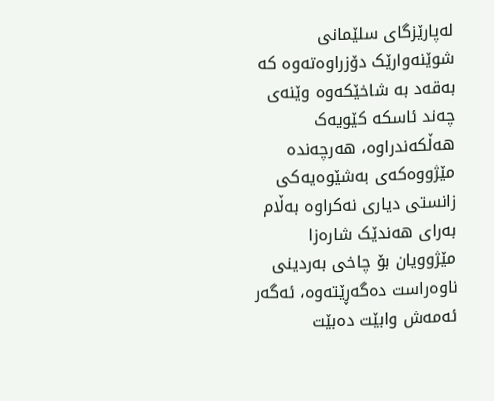لەپارێزگای سلێمانی شوێنەوارێک دۆزراوەتەوە کە بەقەد بە شاخێکەوە وێنەی چەند ئاسکە کێویەک ھەڵکەندراوە، ھەرچەندە مێژووەکەی بەشێوەیەکی زانستی دیاری نەکراوە بەڵام بەرای ھەندێک شارەزا مێژوویان بۆ چاخی بەردینی ناوەراست دەگەڕێتەوە، ئەگەر ئەمەش وابێت دەبێت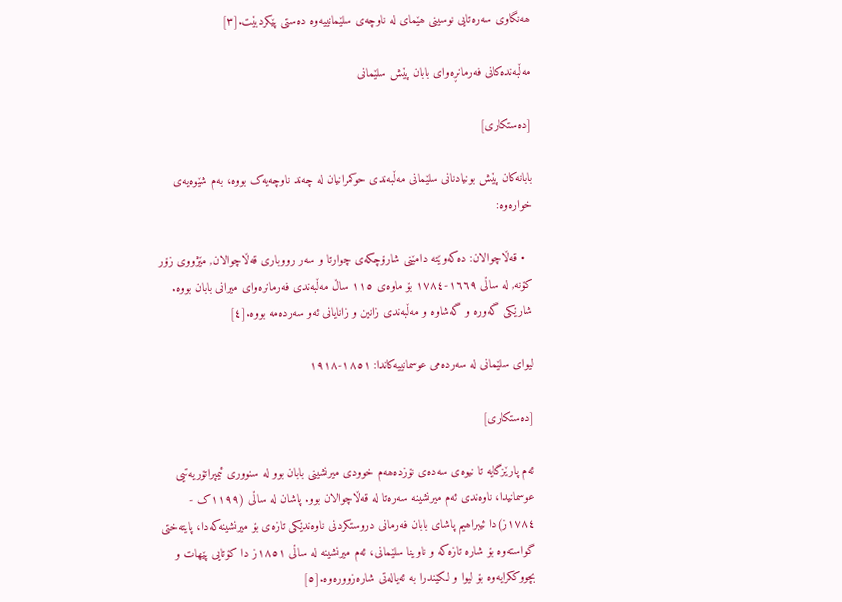ھەنگاوی سەرەتایی نوسینی ھێمای لە ناوچەی سلێمانییەوە دەستی پێکردبێت.[٣]

مەڵبەندەکانی فەرمانڕەوای بابان پێش سلێمانی

[دەستکاری]

بابانەکان پێش بونیادنانی سلێمانی مەڵبەندی حوکمرانیان لە چەند ناوچەیەک بووە، بەم شێوەیەی خوارەوە:

  • قەڵاچوالان: دەکەوێتە دامێنی شارۆچکەی چوارتا و سەر رووباری قەڵاچوالان, مێژووی زۆر کۆنە, لە ساڵی ١٦٦٩-١٧٨٤ بۆ ماوەی ١١٥ ساڵ مەڵبەندی فەرمانرەوای میرانی بابان بووە. شارێکی گەورە و گەشاوە و مەڵبەندی زانین و زانایانی ئەو سەردەمە بووە.[٤]

لیوای سلێمانی لە سەردەمی عوسمانییەکاندا: ١٨٥١-١٩١٨

[دەستکاری]

ئەم پارێزگایە تا نیوەی سەدەی نۆزدەھەم خوودی میرنشینی بابان بوو لە سنووری ئیمپراتۆریەتیی عوسمانیدا، ناوەندی ئەم میرنشینە سەرەتا لە قەڵاچوالان بوو. پاشان لە ساڵی (١١٩٩ک - ١٧٨٤ز)دا ئیبراھیم پاشای بابان فەرمانی دروستکردنی ناوەندێکی تازەی بۆ میرنشینەکەدا، پایتەختی گواستەوە بۆ شارە تازەکە و ناوینا سلێمانی، ئەم میرنشینە لە ساڵی ١٨٥١ز دا کۆتایی پێھات و بچووککرایەوە بۆ لیوا و لکێندرا بە ئەیالەتی شارەزوورەوە.[٥]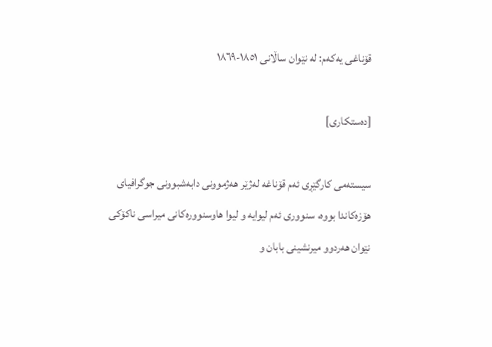قۆناغی یەکەم: لە نێوان ساڵانی ١٨٥١-١٨٦٩

[دەستکاری]

سیستەمی کارگێڕی ئەم قۆناغە لەژێر ھەژموونی دابەشبوونی جوگرافیای ھۆزەکاندا بووە، سنووری ئەم لیوایە و لیوا ھاوسنوورەکانی میراسی ناکۆکی نێوان ھەردوو میرنشینی بابان و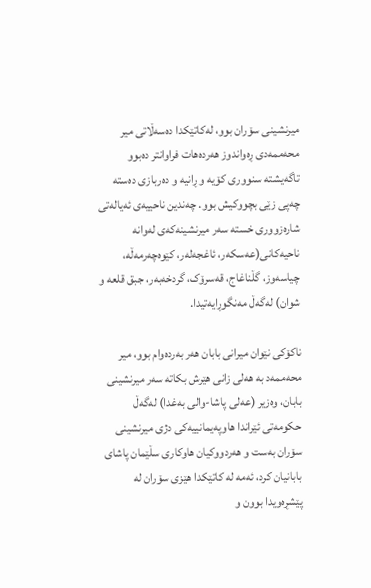میرنشینی سۆران بوو، لەکاتێکدا دەسەڵاتی میر محەممەدی ڕەواندوز ھەردەھات فراوانتر دەبوو تاگەیشتە سنووری کۆیە و ڕانیە و دەربازی دەستە چەپی زێی بچووکیش بوو. چەندین ناحییەی ئەیالەتی شارەزووری خستە سەر میرنشینەکەی لەوانە ناحیەکانی(عەسکەر، ئاغجەلەر، کێوەچەرمەڵە، چیاسەوز، گڵناغاج، قەسرۆک، گردخەبەر، جبق قلعە و شوان) لەگەڵ مەنگوڕایەتیدا.

ناکۆکی نێوان میرانی بابان ھەر بەردەوام بوو، میر محەممەد بە ھەلی زانی ھێرش بکاتە سەر میرنشینی بابان، وەزیر (عەلی پاشا-والی بەغدا) لەگەڵ حکومەتی ئێراندا ھاوپەیمانییەکی دژی میرنشینی سۆران بەست و ھەردووکیان ھاوکاری سڵێمان پاشای بابانیان کرد، ئەمە لە کاتێکدا ھێزی سۆران لە پێشڕەویدا بوون و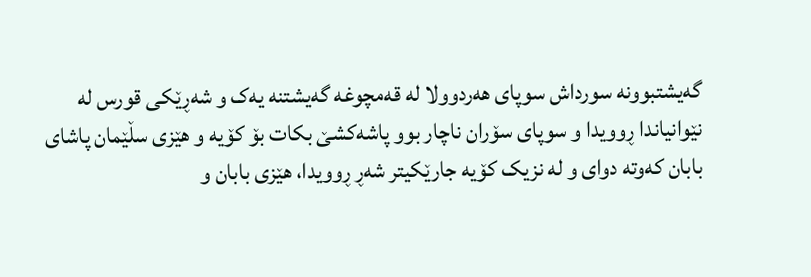گەیشتبوونە سورداش سوپای ھەردوولا لە قەمچوغە گەیشتنە یەک و شەڕێکی قورس لە نێوانیاندا ڕوویدا و سوپای سۆران ناچار بوو پاشەکشێ بکات بۆ کۆیە و ھێزی سڵێمان پاشای بابان کەوتە دوای و لە نزیک کۆیە جارێکیتر شەڕ ڕوویدا، ھێزی بابان و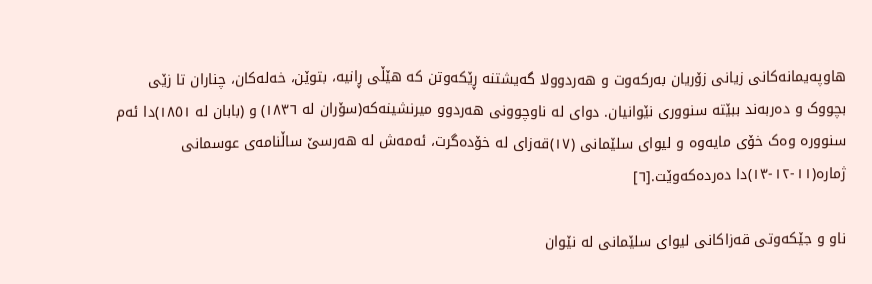ھاوپەیمانەکانی زیانی زۆریان بەرکەوت و ھەردوولا گەیشتنە ڕێکەوتن کە ھێڵی ڕانیە، بتوێن، خەلەکان، چناران تا زێی بچووک و دەربەند ببێتە سنووری نێوانیان. دوای لە ناوچوونی ھەردوو میرنشینەکە(سۆران لە ١٨٣٦) و (بابان لە ١٨٥١)دا ئەم سنوورە وەک خۆی مایەوە و لیوای سلێمانی (١٧)قەزای لە خۆدەگرت، ئەمەش لە ھەرسێ ساڵنامەی عوسمانی ژمارە(١١-١٢-١٣)دا دەردەکەوێت.[٦]

ناو و جێکەوتی قەزاکانی لیوای سلێمانی لە نێوان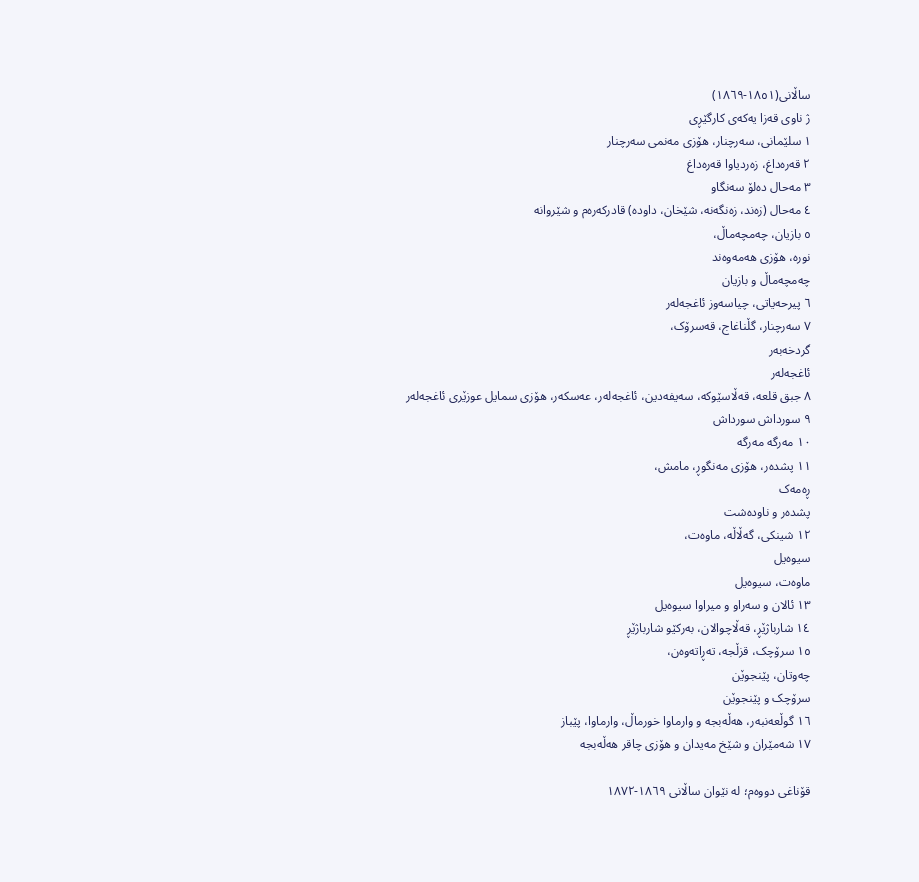ساڵانی(١٨٥١-١٨٦٩)
ژ ناوی قەزا یەکەی کارگێڕی
١ سلێمانی، سەرچنار، ھۆزی مەنمی سەرچنار
٢ قەرەداغ، زەردیاوا قەرەداغ
٣ مەحال دەلۆ سەنگاو
٤ مەحال (زەند، زەنگەنە، شێخان، داودە) قادرکەرەم و شێروانە
٥ بازیان، چەمچەماڵ،
نورە، ھۆزی ھەمەوەند
چەمچەماڵ و بازیان
٦ پیرحەیاتی، چیاسەوز ئاغجەلەر
٧ سەرچنار، گڵناغاج، قەسرۆک،
گردخەبەر
ئاغجەلەر
٨ جبق قلعە، قەڵاسێوکە، سەیفەدین، ئاغجەلەر، عەسکەر، ھۆزی سمایل عوزێری ئاغجەلەر
٩ سورداش سورداش
١٠ مەرگە مەرگە
١١ پشدەر، ھۆزی مەنگوڕ، مامش،
ڕەمەک
پشدەر و ناودەشت
١٢ شینکی، گەڵاڵە، ماوەت،
سیوەیل
ماوەت، سیوەیل
١٣ ئالان و سەراو و میراوا سیوەیل
١٤ شارباژێڕ، قەڵاچوالان، بەرکێو شارباژێڕ
١٥ سرۆچک، قزڵجە، تەڕاتەوەن،
چەوتان، پێنجوێن
سرۆچک و پێنجوێن
١٦ گوڵعەنبەر، ھەڵەبجە و وارماوا خورماڵ، وارماوا، پێباز
١٧ شەمێران و شێخ مەیدان و ھۆزی چاقر ھەڵەبجە

قۆناغی دووەم؛ لە نێوان ساڵانی ١٨٦٩-١٨٧٢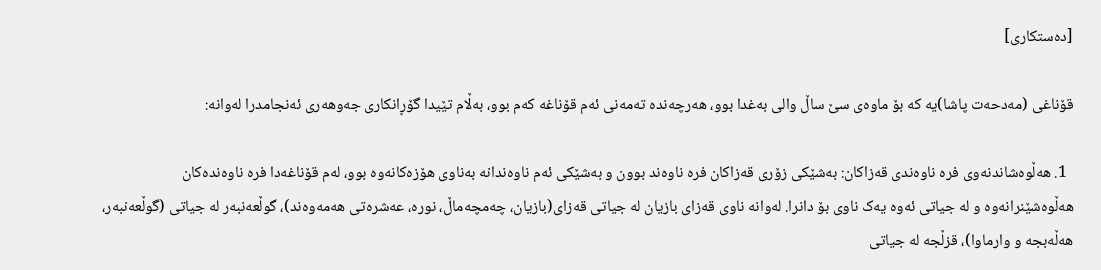[دەستکاری]

قۆناغی (مەدحەت پاشا)یە کە بۆ ماوەی سێ ساڵ والی بەغدا بوو، ھەرچەندە تەمەنی ئەم قۆناغە کەم بوو، بەڵام تێیدا گۆڕانکاری جەوھەری ئەنجامدرا لەوانە:

  1. ھەڵوەشاندنەوی فرە ناوەندی قەزاکان: بەشێکی زۆری قەزاکان فرە ناوەند بوون و بەشێکی ئەم ناوەندانە بەناوی ھۆزەکانەوە بوو، لەم قۆناغەدا فرە ناوەندەکان ھەڵوەشێنرانەوە و لە جیاتی ئەوە یەک ناوی بۆ دانرا. لەوانە ناوی قەزای بازیان لە جیاتی قەزای(بازیان، چەمچەماڵ، نورە، عەشرەتی ھەمەوەند)، گوڵعەنبەر لە جیاتی (گوڵعەنبەر، ھەڵەبجە و وارماوا)، قزڵجە لە جیاتی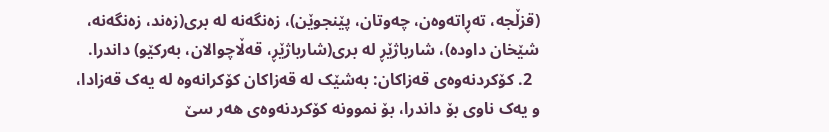(قزڵجە، تەڕاتەوەن، چەوتان، پێنجوێن)، زەنگەنە لە بری(زەند، زەنگەنە، شێخان داودە)، شارباژێڕ لە بری(شارباژێڕ، قەڵاچوالان، بەرکێو) داندرا.
  2. کۆکردنەوەی قەزاکان: بەشێک لە قەزاکان کۆکرانەوە لە یەک قەزادا، و یەک ناوی بۆ داندرا، بۆ نموونە کۆکردنەوەی ھەر سێ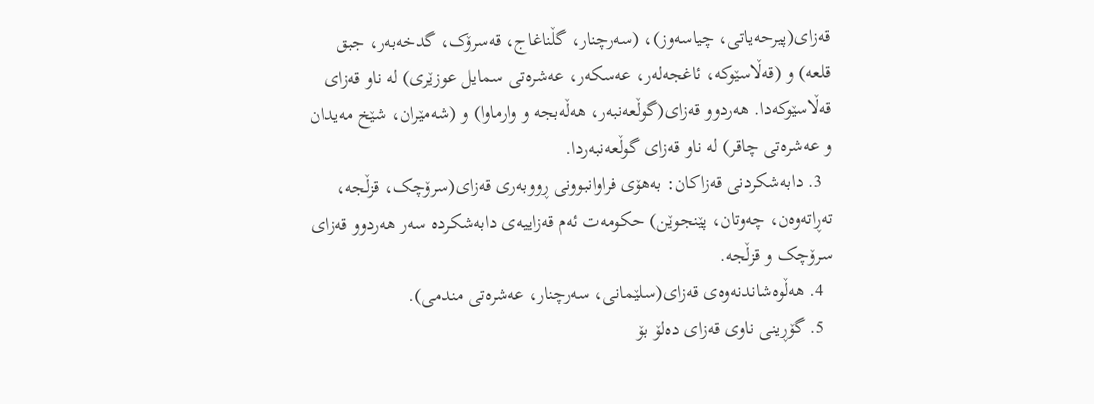قەزای(پیرحەیاتی، چیاسەوز)، (سەرچنار، گڵناغاج، قەسرۆک، گدخەبەر، جبق قلعە) و (قەڵاسێوکە، ئاغجەلەر، عەسکەر، عەشرەتی سمایل عوزێری) لە ناو قەزای قەڵاسێوکەدا. ھەردوو قەزای(گوڵعەنبەر، ھەڵەبجە و وارماوا) و (شەمێران، شێخ مەیدان و عەشرەتی چاقر) لە ناو قەزای گوڵعەنبەردا.
  3. دابەشکردنی قەزاکان: بەھۆی فراوانبوونی ڕووبەری قەزای(سرۆچک، قزڵجە، تەڕاتەوەن، چەوتان، پێنجوێن) حکومەت ئەم قەزاییەی دابەشکردە سەر ھەردوو قەزای سرۆچک و قزڵجە.
  4. ھەڵوەشاندنەوەی قەزای(سلێمانی، سەرچنار، عەشرەتی مندمی).
  5. گۆڕینی ناوی قەزای دەلۆ بۆ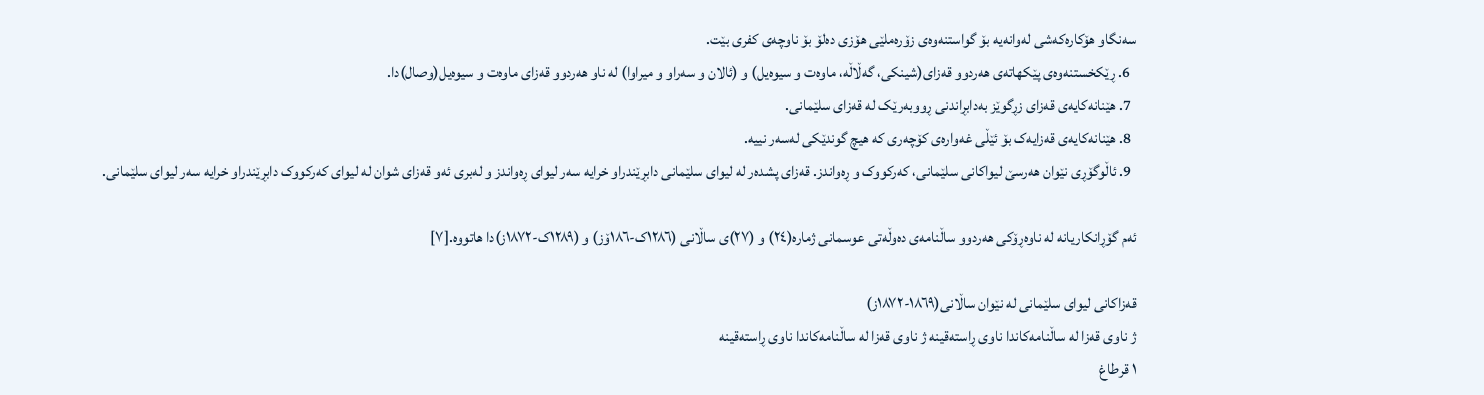سەنگاو ھۆکارەکەشی لەوانەیە بۆ گواستنەوەی زۆرەملێی ھۆزی دەلۆ بۆ ناوچەی کفری بێت.
  6. ڕێکخستنەوەی پێکھاتەی ھەردوو قەزای(شینکی، گەڵاڵە، ماوەت و سیوەیل) و (ئالان و سەراو و میراوا) لە ناو ھەردوو قەزای ماوەت و سیوەیل(وصال)دا.
  7. ھێنانەکایەی قەزای زڕگوێز بەدابڕاندنی ڕووبەرێک لە قەزای سلێمانی.
  8. ھێنانەکایەی قەزایەک بۆ ئێڵی غەوارەی کۆچەری کە ھیچ گوندێکی لەسەر نییە.
  9. ئاڵوگۆڕی نێوان ھەرسێ لیواکانی سلێمانی، کەرکووک و ڕەواندز. قەزای پشدەر لە لیوای سلێمانی دابڕێندراو خرایە سەر لیوای ڕەواندز و لەبری ئەو قەزای شوان لە لیوای کەرکووک دابڕێندراو خرایە سەر لیوای سلێمانی.

ئەم گۆڕانکاریانە لە ناوەڕۆکی ھەردوو ساڵنامەی دەوڵەتی عوسمانی ژمارە(٢٤) و (٢٧)ی ساڵانی (١٢٨٦ک-١٨٦ۆز) و (١٢٨٩ک-١٨٧٢ز)دا ھاتووە.[٧]

قەزاکانی لیوای سلێمانی لە نێوان ساڵانی(١٨٦٩-١٨٧٢ز)
ژ ناوی قەزا لە ساڵنامەکاندا ناوی ڕاستەقینە ژ ناوی قەزا لە ساڵنامەکاندا ناوی ڕاستەقینە
١ قرطاغ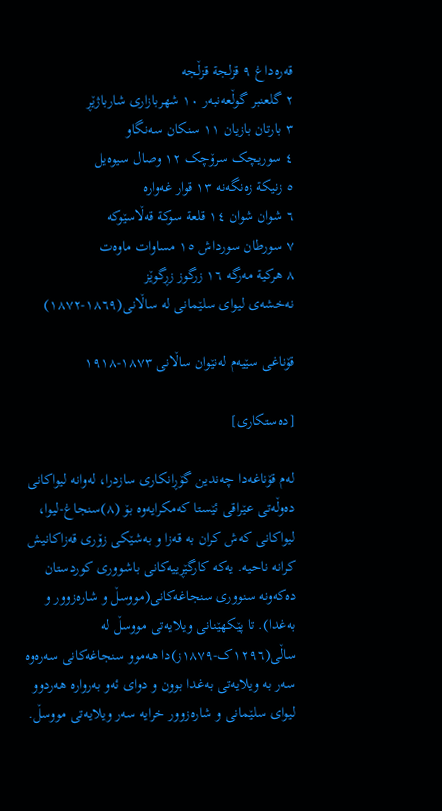قەرەداغ ٩ قزلجة قزڵجە
٢ گلعنبر گوڵعەنبەر ١٠ شھربازاری شارباژێڕ
٣ بارتان بازیان ١١ سنکان سەنگاو
٤ سوریچک سرۆچک ١٢ وصال سیوەیل
٥ زنیکة زەنگەنە ١٣ قوار غەوارە
٦ شوان شوان ١٤ قلعة سوکة قەڵاسێوکە
٧ سورطان سورداش ١٥ مساوات ماوەت
٨ ھرکیة مەرگە ١٦ زرگوز زڕگوێز
نەخشەی لیوای سلێمانی لە ساڵانی(١٨٦٩-١٨٧٢)

قۆناغی سێیەم لەنێوان ساڵانی ١٨٧٣-١٩١٨

[دەستکاری]

لەم قۆناغەدا چەندین گۆڕانکاری سازدرا، لەوانە لیواکانی دەوڵەتی عێراقی ئێستا کەمکرایەوە بۆ (٨)سنجاغ-لیوا، لیواکانی کەش کران بە قەزا و بەشێکی زۆری قەزاکانیش کرانە ناحیە. یەکە کارگێڕییەکانی باشووری کوردستان دەکەونە سنووری سنجاغەکانی(مووسڵ و شارەزوور و بەغدا). تا پێکھێنانی ویلایەتی مووسڵ لە ساڵی(١٢٩٦ک-١٨٧٩ز)دا ھەموو سنجاغەکانی سەرەوە سەر بە ویلایەتی بەغدا بوون و دوای ئەو بەروارە ھەردوو لیوای سلێمانی و شارەزوور خرایە سەر ویلایەتی مووسڵ.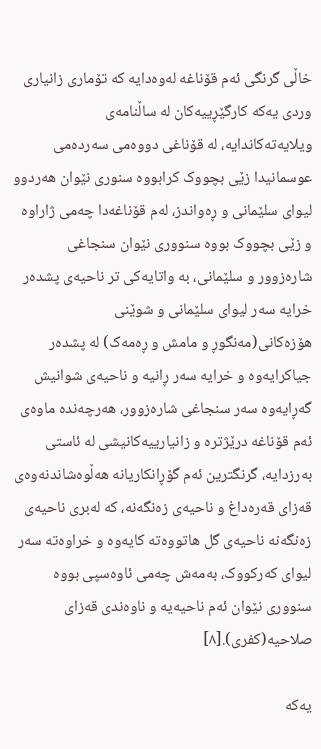خاڵی گرنگی ئەم قۆناغە لەوەدایە کە تۆماری زانیاری وردی یەکە کارگێڕییەکان لە ساڵنامەی ویلایەتەکاندایە، لە قۆناغی دووەمی سەردەمی عوسمانیدا زێی بچووک کرابووە سنوری نێوان ھەردوو لیوای سلێمانی و ڕەواندز، لەم قۆناغەدا چەمی ژاراوە و زێی بچووک بووە سنووری نێوان سنجاغی شارەزوور و سلێمانی، بە واتایەکی تر ناحیەی پشدەر خرایە سەر لیوای سلێمانی و شوێنی ھۆزەکانی(مەنگوڕ و مامش و ڕەمەک) لە پشدەر جیاکرایەوە و خرایە سەر ڕانیە و ناحیەی شوانیش گەڕایەوە سەر سنجاغی شارەزوور، ھەرچەندە ماوەی ئەم قۆناغە درێژترە و زانیارییەکانیشی لە ئاستی بەرزدایە، گرنگترین ئەم گۆڕانکاریانە ھەڵوەشاندنەوەی قەزای قەرەداغ و ناحیەی زەنگەنە، کە لەبری ناحیەی زەنگەنە ناحیەی گل ھاتووەتە کایەوە و خراوەتە سەر لیوای کەرکووک، بەمەش چەمی ئاوەسپی بووە سنووری نێوان ئەم ناحیەیە و ناوەندی قەزای صلاحیە(کفری).[٨]

یەکە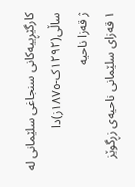کارگێڕییەکانی سنجاغی سلێمانی لە ساڵی(١٢٩٢ک-١٨٧٥ز)دا
ژ قەزا ناحیە
١ قەزای سلێمانی ناحیەی زڕگوێز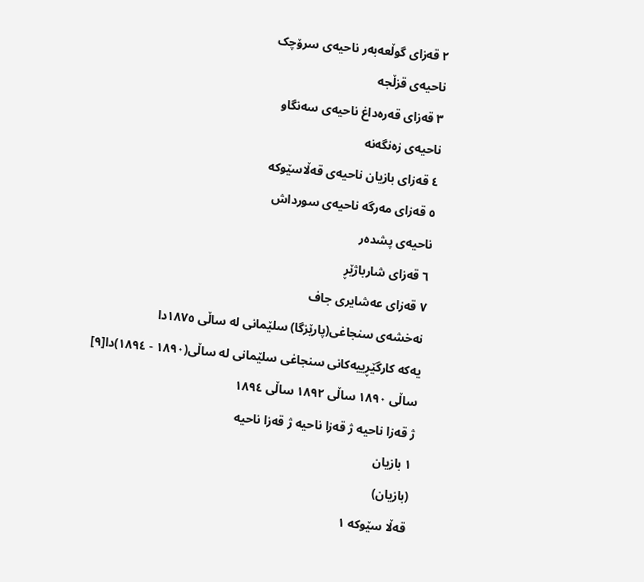٢ قەزای گوڵعەبەر ناحیەی سرۆچک
ناحیەی قزڵجە
٣ قەزای قەرەداغ ناحیەی سەنگاو
ناحیەی زەنگەنە
٤ قەزای بازیان ناحیەی قەڵاسێوکە
٥ قەزای مەرگە ناحیەی سورداش
ناحیەی پشدەر
٦ قەزای شارباژێڕ
٧ قەزای عەشایری جاف
نەخشەی سنجاغی(پارێزگا) سلێمانی لە ساڵی ١٨٧٥دا
یەکە کارگێڕییەکانی سنجاغی سلێمانی لە ساڵی(١٨٩٠ - ١٨٩٤)دا[٩]
ساڵی ١٨٩٠ ساڵی ١٨٩٢ ساڵی ١٨٩٤
ژ قەزا ناحیە ژ قەزا ناحیە ژ قەزا ناحیە
١ بازیان
(بازیان)
قەڵا سێوکە ١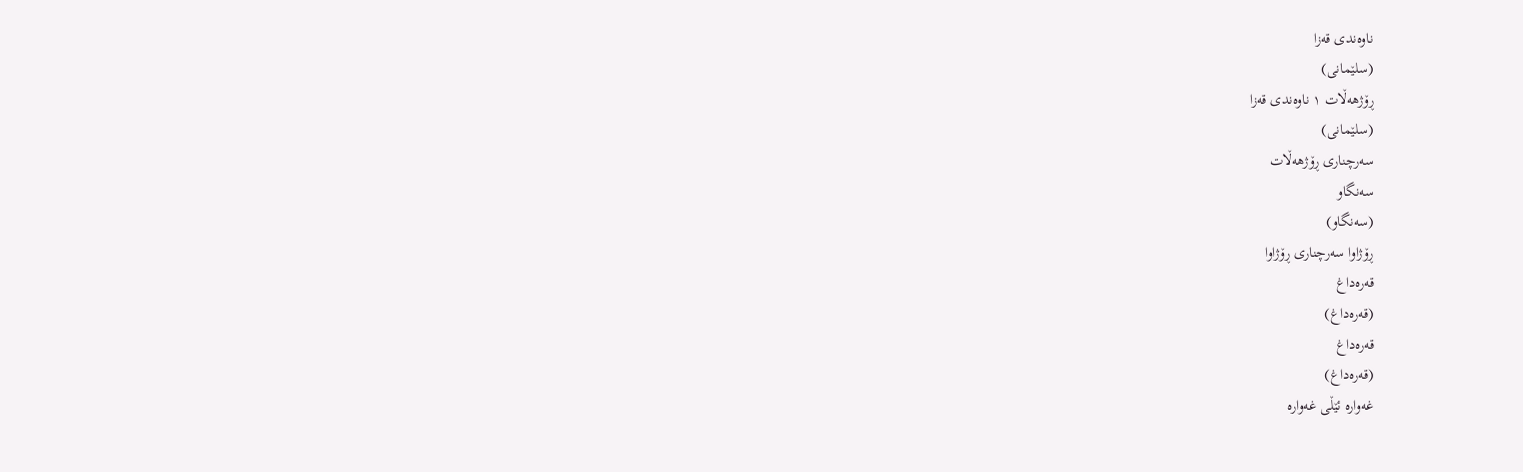ناوەندی قەزا
(سلێمانی)
ڕۆژھەڵات ١ ناوەندی قەزا
(سلێمانی)
سەرچناری ڕۆژھەڵات
سەنگاو
(سەنگاو)
ڕۆژاوا سەرچناری ڕۆژاوا
قەرەداغ
(قەرەداغ)
قەرەداغ
(قەرەداغ)
غەوارە ئێڵی غەوارە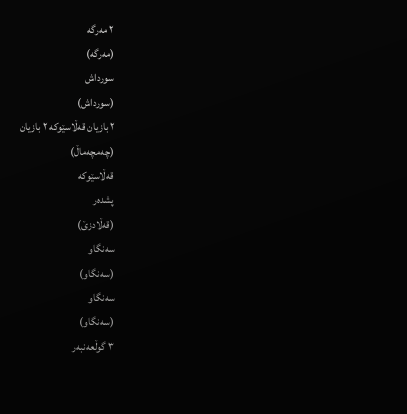٢ مەرگە
(مەرگە)
سورداش
(سورداش)
٢ بازیان قەڵاسێوکە ٢ بازیان
(چەمچەماڵ)
قەڵاسێوکە
پشدەر
(قەڵادزێ)
سەنگاو
(سەنگاو)
سەنگاو
(سەنگاو)
٣ گوڵعەنبەر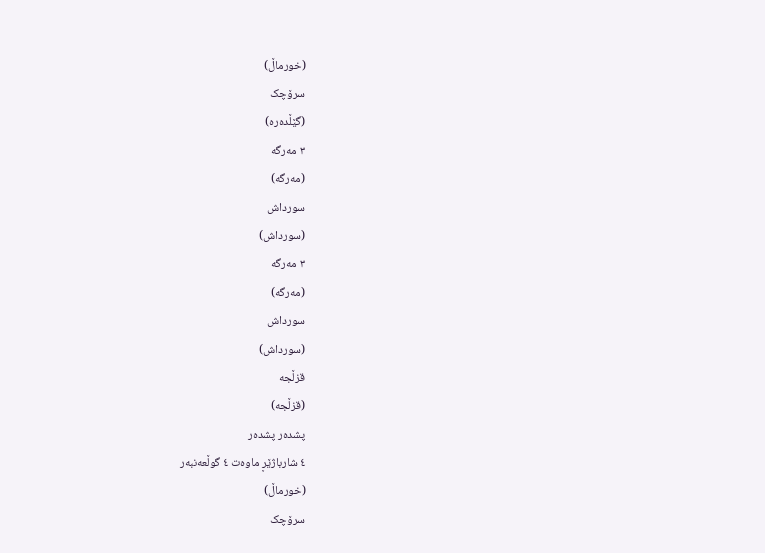(خورماڵ)
سرۆچک
(گێڵدەرە)
٣ مەرگە
(مەرگە)
سورداش
(سورداش)
٣ مەرگە
(مەرگە)
سورداش
(سورداش)
قزڵجە
(قزڵجە)
پشدەر پشدەر
٤ شارباژێڕ ماوەت ٤ گوڵعەنبەر
(خورماڵ)
سرۆچک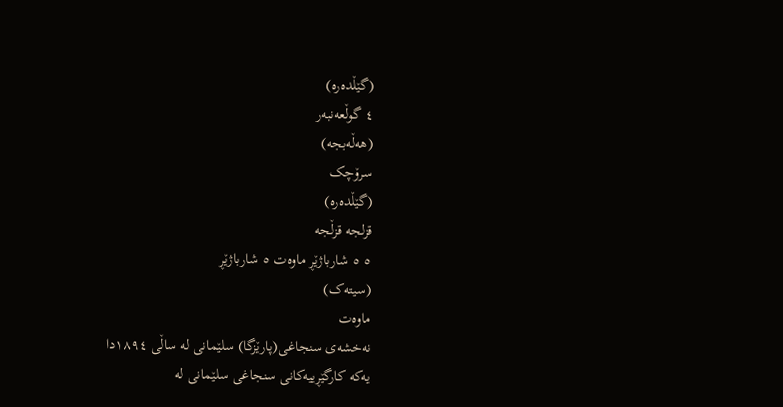(گێڵدەرە)
٤ گوڵعەنبەر
(ھەڵەبجە)
سرۆچک
(گێڵدەرە)
قزلجە قزڵجە
٥ ٥ شارباژێڕ ماوەت ٥ شارباژێڕ
(سیتەک)
ماوەت
نەخشەی سنجاغی(پارێزگا) سلێمانی لە ساڵی ١٨٩٤دا
یەکە کارگێڕییەکانی سنجاغی سلێمانی لە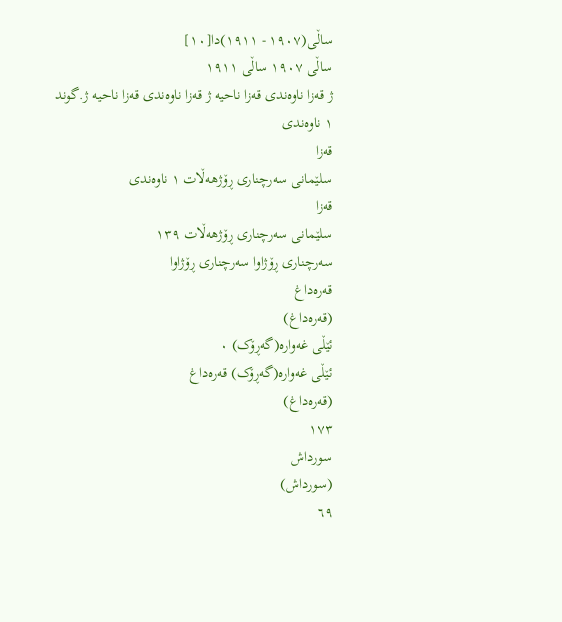ساڵی(١٩٠٧ - ١٩١١)دا[١٠]
ساڵی ١٩٠٧ ساڵی ١٩١١
ژ قەزا ناوەندی قەزا ناحیە ژ قەزا ناوەندی قەزا ناحیە ژ.گوند
١ ناوەندی
قەزا
سلێمانی سەرچناری ڕۆژھەڵات ١ ناوەندی
قەزا
سلێمانی سەرچناری ڕۆژھەڵات ١٣٩
سەرچناری ڕۆژاوا سەرچناری ڕۆژاوا
قەرەداغ
(قەرەداغ)
ئێڵی غەوارە(گەڕۆک) ٠
ئێڵی غەوارە(گەڕۆک) قەرەداغ
(قەرەداغ)
١٧٣
سورداش
(سورداش)
٦٩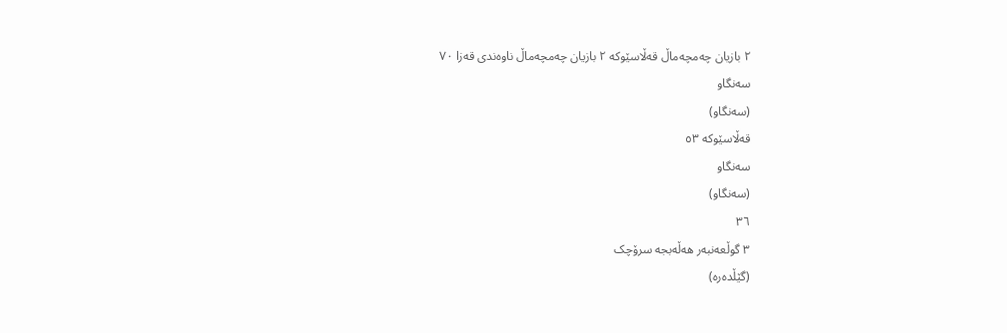٢ بازیان چەمچەماڵ قەڵاسێوکە ٢ بازیان چەمچەماڵ ناوەندی قەزا ٧٠
سەنگاو
(سەنگاو)
قەڵاسێوکە ٥٣
سەنگاو
(سەنگاو)
٣٦
٣ گوڵعەنبەر ھەڵەبجە سرۆچک
(گێڵدەرە)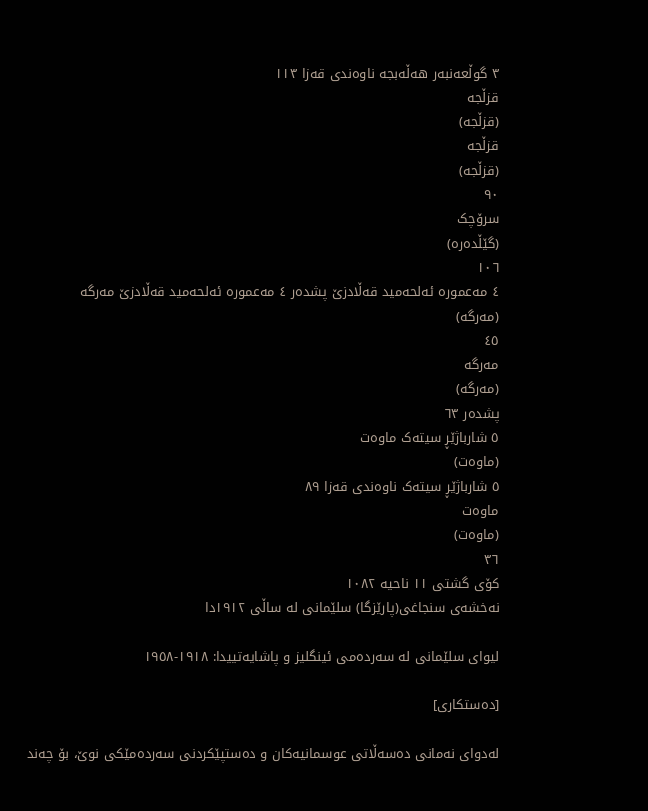٣ گوڵعەنبەر ھەڵەبجە ناوەندی قەزا ١١٣
قزڵجە
(قزڵجە)
قزڵجە
(قزڵجە)
٩٠
سرۆچک
(گێڵدەرە)
١٠٦
٤ مەعمورە ئەلحەمید قەڵادزێ پشدەر ٤ مەعمورە ئەلحەمید قەڵادزێ مەرگە
(مەرگە)
٤٥
مەرگە
(مەرگە)
پشدەر ٦٣
٥ شارباژێڕ سیتەک ماوەت
(ماوەت)
٥ شارباژێڕ سیتەک ناوەندی قەزا ٨٩
ماوەت
(ماوەت)
٣٦
کۆی گشتی ١١ ناحیە ١٠٨٢
نەخشەی سنجاغی(پارێزگا) سلێمانی لە ساڵی ١٩١٢دا

لیوای سلێمانی لە سەردەمی ئینگلیز و پاشایەتییدا: ١٩١٨-١٩٥٨

[دەستکاری]

لەدوای نەمانی دەسەڵاتی عوسمانیەکان و دەستپێکردنی سەردەمێکی نوێ، بۆ چەند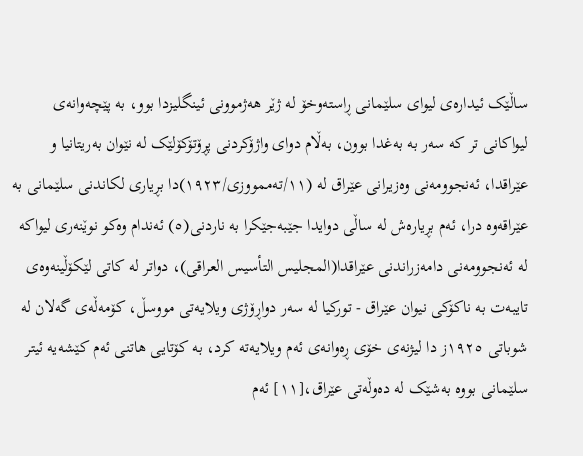ساڵێک ئیدارەی لیوای سلێمانی ڕاستەوخۆ لە ژێر ھەژموونی ئینگلیزدا بوو، بە پێچەوانەی لیواکانی تر کە سەر بە بەغدا بوون، بەڵام دوای واژۆکردنی پڕۆتۆکۆلێک لە نێوان بەریتانیا و عێراقدا، ئەنجوومەنی وەزیرانی عێراق لە (١١/تەممووزی/١٩٢٣)دا بڕیاری لکاندنی سلێمانی بە عێراقەوە درا، ئەم بڕیارەش لە ساڵی دوایدا جێبەجێکرا بە ناردنی(٥) ئەندام وەکو نوێنەری لیواکە لە ئەنجوومەنی دامەزراندنی عێراقدا(المجلیس التأسیس العراقی)، دواتر لە کاتی لێکۆڵینەوەی تایبەت بە ناکۆکی نیوان عێراق - تورکیا لە سەر دواڕۆژی ویلایەتی مووسڵ، کۆمەڵەی گەلان لە شوباتی ١٩٢٥ز دا لیژنەی خۆی ڕەوانەی ئەم ویلایەتە کرد، بە کۆتایی ھاتنی ئەم کێشەیە ئیتر سلێمانی بووە بەشێک لە دەوڵەتی عێراق،[١١] ئەم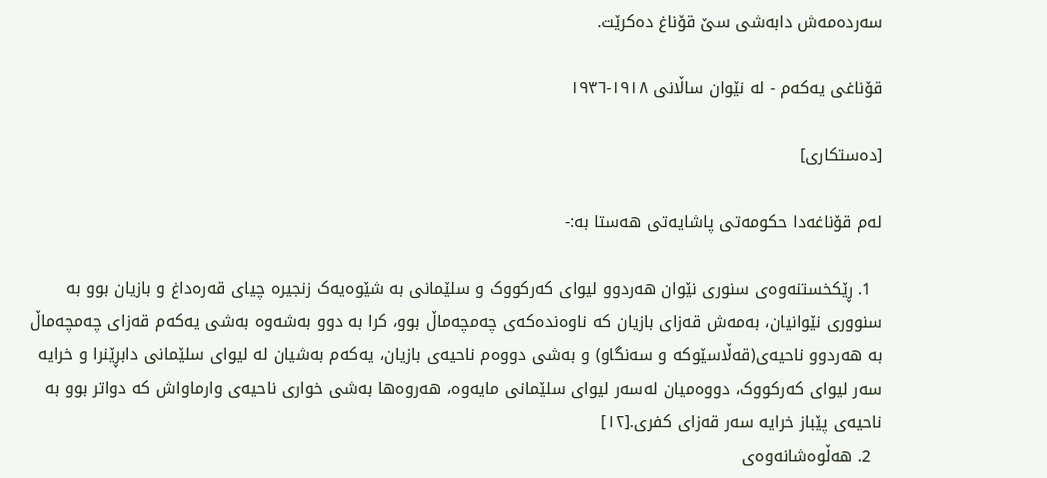سەردەمەش دابەشی سێ قۆناغ دەکرێت.

قۆناغی یەکەم - لە نێوان ساڵانی ١٩١٨-١٩٣٦

[دەستکاری]

لەم قۆناغەدا حکومەتی پاشایەتی ھەستا بە:-

  1. ڕێکخستنەوەی سنوری نێوان ھەردوو لیوای کەرکووک و سلێمانی بە شێوەیەک زنجیرە چیای قەرەداغ و بازیان بوو بە سنووری نێوانیان، بەمەش قەزای بازیان کە ناوەندەکەی چەمچەماڵ بوو، کرا بە دوو بەشەوە بەشی یەکەم قەزای چەمچەماڵ بە ھەردوو ناحیەی(قەڵاسێوکە و سەنگاو) و بەشی دووەم ناحیەی بازیان، یەکەم بەشیان لە لیوای سلێمانی دابڕێنرا و خرایە سەر لیوای کەرکووک، دووەمیان لەسەر لیوای سلێمانی مایەوە، ھەروەھا بەشی خواری ناحیەی وارماواش کە دواتر بوو بە ناحیەی پێباز خرایە سەر قەزای کفری.[١٢]
  2. ھەڵوەشانەوەی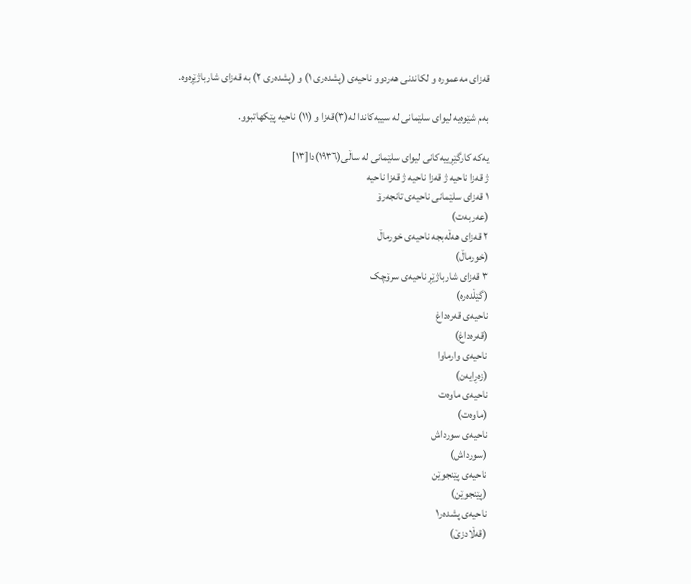قەزای مەعمورە و لکاندنی ھەردوو ناحیەی (پشدەری ١) و (پشدەری ٢) بە قەزای شارباژێڕەوە.

بەم شێوەیە لیوای سلێمانی لە سییەکاندا لە(٣)قەزا و (١١) ناحیە پێکھاتبوو.

یەکە کارگێڕییەکانی لیوای سلێمانی لە ساڵی(١٩٣٦)دا[١٣]
ژ قەزا ناحیە ژ قەزا ناحیە ژ قەزا ناحیە
١ قەزای سلێمانی ناحیەی تانجەرۆ
(عەربەت)
٢ قەزای ھەڵەبجە ناحیەی خورماڵ
(خورماڵ)
٣ قەزای شارباژێڕ ناحیەی سرۆچک
(گێڵدەرە)
ناحیەی قەرەداغ
(قەرەداغ)
ناحیەی وارماوا
(زەڕایەن)
ناحیەی ماوەت
(ماوەت)
ناحیەی سورداش
(سورداش)
ناحیەی پێنجوێن
(پێنجوێن)
ناحیەی پشدەر١
(قەڵادزێ)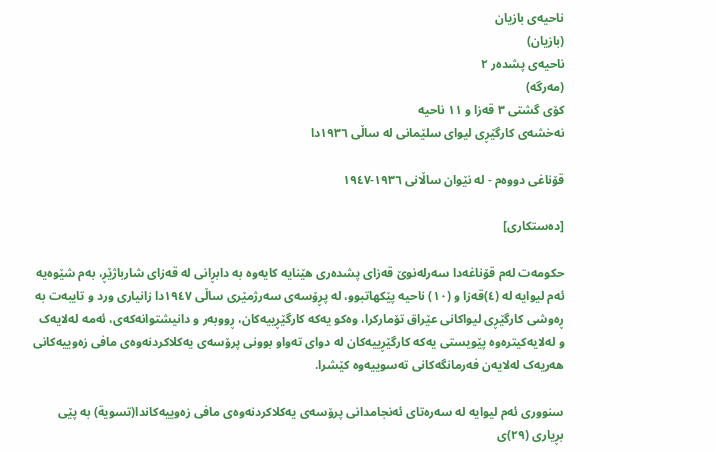ناحیەی بازیان
(بازیان)
ناحیەی پشدەر ٢
(مەرگە)
کۆی گشتی ٣ قەزا و ١١ ناحیە
نەخشەی کارگێڕی لیوای سلێمانی لە ساڵی ١٩٣٦دا

قۆناغی دووەم - لە نێوان ساڵانی ١٩٣٦-١٩٤٧

[دەستکاری]

حکومەت لەم قۆناغەدا سەرلەنوێ قەزای پشدەری ھێنایە کایەوە بە دابڕانی لە قەزای شارباژێڕ، بەم شێوەیە ئەم لیوایە لە (٤)قەزا و (١٠) ناحیە پێکھاتبوو، لە پڕۆسەی سەرژمێری ساڵی ١٩٤٧دا زانیاری ورد و تایبەت بە ڕەوشی کارگێڕی لیواکانی عێراق تۆمارکرا، وەکو یەکە کارگێڕییەکان، ڕووبەر و دانیشتوانەکەی، ئەمە لەلایەک و لەلایەکیترەوە پێویستی یەکە کارگێڕییەکان لە دوای تەواو بوونی پرۆسەی یەکلاکردنەوەی مافی زەوییەکانی ھەریەک لەلایەن فەرمانگەکانی تەسوییەوە کێشرا.

سنووری ئەم لیوایە لە سەرەتای ئەنجامدانی پرۆسەی یەکلاکردنەوەی مافی زەوییەکاندا(تسویة) بە پێی بڕیاری (٢٩)ی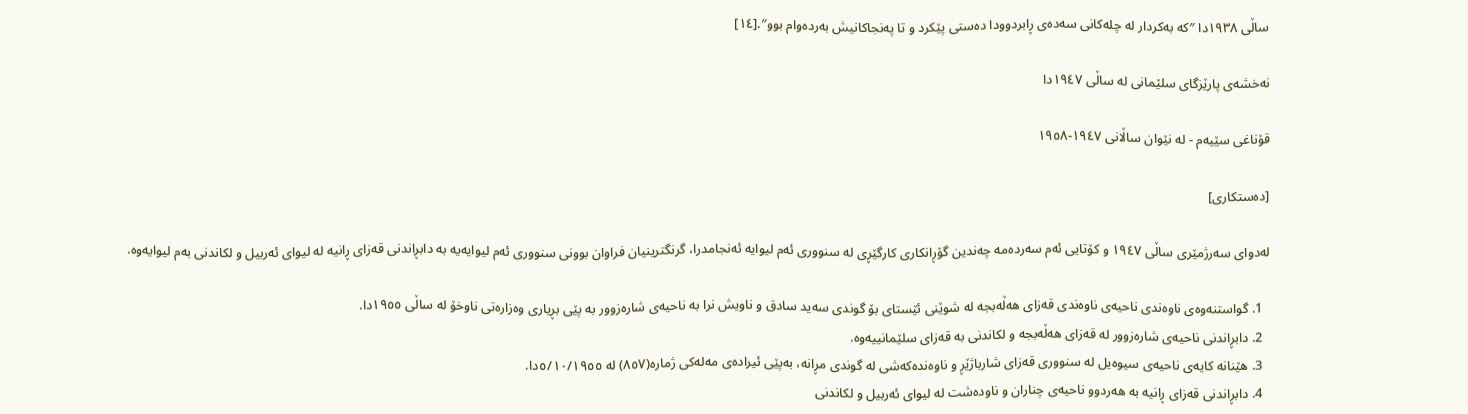ساڵی ١٩٣٨دا ″کە بەکردار لە چلەکانی سەدەی ڕابردوودا دەستی پێکرد و تا پەنجاکانیش بەردەوام بوو″.[١٤]

نەخشەی پارێزگای سلێمانی لە ساڵی ١٩٤٧دا

قۆناغی سێیەم - لە نێوان ساڵانی ١٩٤٧-١٩٥٨

[دەستکاری]

لەدوای سەرژمێری ساڵی ١٩٤٧ و کۆتایی ئەم سەردەمە چەندین گۆڕانکاری کارگێڕی لە سنووری ئەم لیوایە ئەنجامدرا، گرنگترینیان فراوان بوونی سنووری ئەم لیوایەیە بە دابڕاندنی قەزای ڕانیە لە لیوای ئەربیل و لکاندنی بەم لیوایەوە.

  1. گواستنەوەی ناوەندی ناحیەی ناوەندی قەزای ھەڵەبجە لە شوێنی ئێستای بۆ گوندی سەید سادق و ناویش نرا بە ناحیەی شارەزوور بە پێی بڕیاری وەزارەتی ناوخۆ لە ساڵی ١٩٥٥دا.
  2. دابڕاندنی ناحیەی شارەزوور لە قەزای ھەڵەبجە و لکاندنی بە قەزای سلێمانییەوە.
  3. ھێنانە کایەی ناحیەی سیوەیل لە سنووری قەزای شارباژێڕ و ناوەندەکەشی لە گوندی مڕانە، بەپێی ئیرادەی مەلەکی ژمارە(٨٥٧) لە ٥/١٠/١٩٥٥دا.
  4. دابڕاندنی قەزای ڕانیە بە ھەردوو ناحیەی چناران و ناودەشت لە لیوای ئەربیل و لکاندنی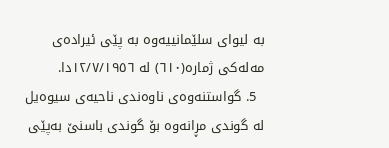بە لیوای سلێمانییەوە بە پێی ئیرادەی مەلەکی ژمارە(٦١٠) لە ١٢/٧/١٩٥٦دا.
  5. گواستنەوەی ناوەندی ناحیەی سیوەیل لە گوندی مڕانەوە بۆ گوندی باسنێ بەپێی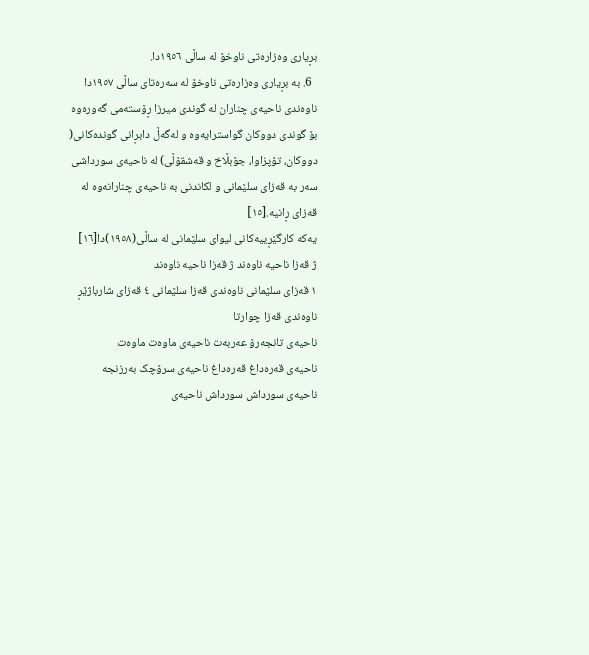بڕیاری وەزارەتی ناوخۆ لە ساڵی ١٩٥٦دا.
  6. بە بڕیاری وەزارەتی ناوخۆ لە سەرەتای ساڵی ١٩٥٧دا ناوەندی ناحیەی چناران لە گوندی میرزا ڕۆستەمی گەورەوە بۆ گوندی دووکان گواسترایەوە و لەگەڵ دابڕانی گوندەکانی( دووکان، تۆپزاوا، جۆبڵاخ و قەشقۆڵی) لە ناحیەی سورداشی سەر بە قەزای سلێمانی و لکاندنی بە ناحیەی چنارانەوە لە قەزای ڕانیە.[١٥]
یەکە کارگێڕییەکانی لیوای سلێمانی لە ساڵی(١٩٥٨)دا[١٦]
ژ قەزا ناحیە ناوەند ژ قەزا ناحیە ناوەند
١ قەزای سلێمانی ناوەندی قەزا سلێمانی ٤ قەزای شارباژێڕ ناوەندی قەزا چوارتا
ناحیەی تانجەرۆ عەربەت ناحیەی ماوەت ماوەت
ناحیەی قەرەداغ قەرەداغ ناحیەی سرۆچک بەرزنجە
ناحیەی سورداش سورداش ناحیەی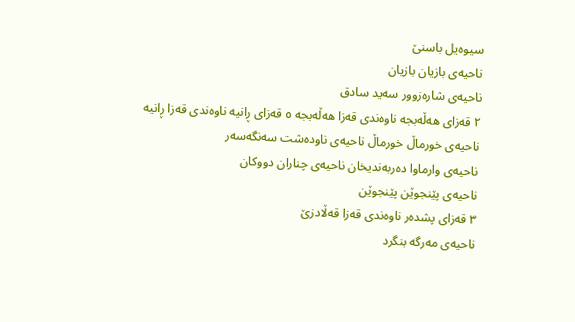سیوەیل باسنێ
ناحیەی بازیان بازیان
ناحیەی شارەزوور سەید سادق
٢ قەزای ھەڵەبجە ناوەندی قەزا ھەڵەبجە ٥ قەزای ڕانیە ناوەندی قەزا ڕانیە
ناحیەی خورماڵ خورماڵ ناحیەی ناودەشت سەنگەسەر
ناحیەی وارماوا دەربەندیخان ناحیەی چناران دووکان
ناحیەی پێنجوێن پێنجوێن
٣ قەزای پشدەر ناوەندی قەزا قەڵادزێ
ناحیەی مەرگە بنگرد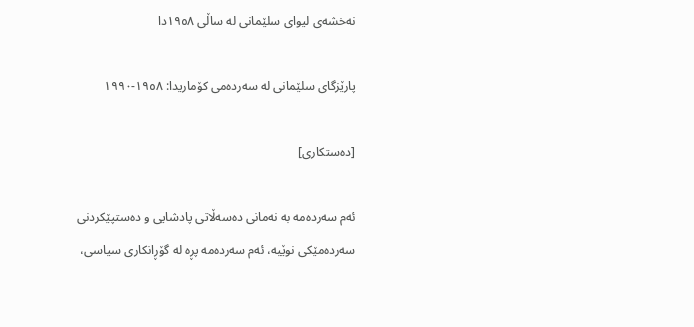نەخشەی لیوای سلێمانی لە ساڵی ١٩٥٨دا

پارێزگای سلێمانی لە سەردەمی کۆماریدا: ١٩٥٨-١٩٩٠

[دەستکاری]

ئەم سەردەمە بە نەمانی دەسەڵاتی پادشایی و دەستپێکردنی سەردەمێکی نوێیە، ئەم سەردەمە پڕە لە گۆڕانکاری سیاسی،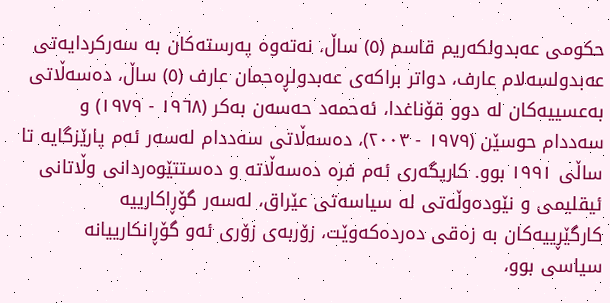حکومی عەبدولکەریم قاسم (٥) ساڵ، نەتەوە پەرستەکان بە سەرکردایەتی عەبدولسەلام عارف، دواتر براکەی عەبدولڕەحمان عارف (٥) ساڵ، دەسەڵاتی بەعسییەکان لە دوو قۆناغدا، ئەحمەد حەسەن بەکر (١٩٦٨ - ١٩٧٩) و سەددام حوسێن (١٩٧٩ - ٢٠٠٣)، دەسەڵاتی سەددام لەسەر ئەم پارێزگایە تا ساڵی ١٩٩١ بوو. کاریگەری ئەم فرە دەسەڵاتە و دەستتێوەردانی وڵاتانی ئیقلیمی و نێودەوڵەتی لە سیاسەتی عێراق، لەسەر گۆڕاکارییە کارگێڕییەکان بە زەقی دەردەکەوێت، زۆربەی زۆری ئەو گۆڕانکارییانە سیاسی بوو،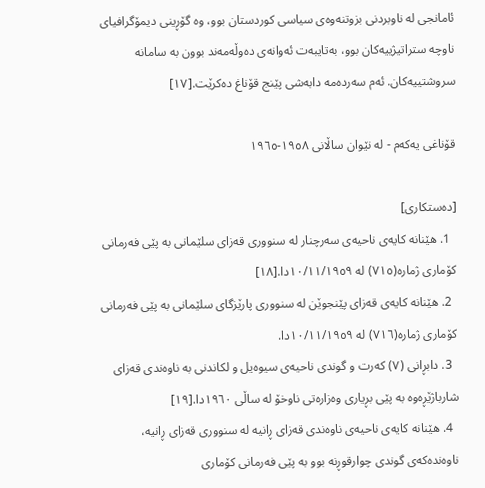ئامانجی لە ناوبردنی بزوتنەوەی سیاسی کوردستان بوو، وە گۆڕینی دیمۆگرافیای ناوچە ستراتیژییەکان بوو، بەتایبەت ئەوانەی دەوڵەمەند بوون بە سامانە سروشتییەکان. ئەم سەردەمە دابەشی پێنج قۆناغ دەکرێت.[١٧]

قۆناغی یەکەم - لە نێوان ساڵانی ١٩٥٨-١٩٦٥

[دەستکاری]
  1. ھێنانە کایەی ناحیەی سەرچنار لە سنووری قەزای سلێمانی بە پێی فەرمانی کۆماری ژمارە(٧١٥) لە ١٠/١١/١٩٥٩دا.[١٨]
  2. ھێنانە کایەی قەزای پێنجوێن لە سنووری پارێزگای سلێمانی بە پێی فەرمانی کۆماری ژمارە(٧١٦) لە ١٠/١١/١٩٥٩دا.
  3. دابڕانی (٧) کەرت و گوندی ناحیەی سیوەیل و لکاندنی بە ناوەندی قەزای شارباژێڕەوە بە پێی بڕیاری وەزارەتی ناوخۆ لە ساڵی ١٩٦٠دا.[١٩]
  4. ھێنانە کایەی ناحیەی ناوەندی قەزای ڕانیە لە سنووری قەزای ڕانیە، ناوەندەکەی گوندی چوارقوڕنە بوو بە پێی فەرمانی کۆماری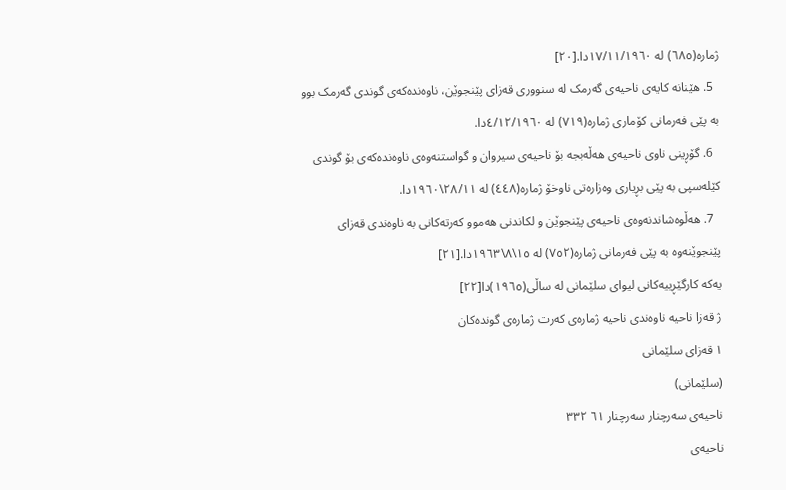ژمارە(٦٨٥) لە ١٧/١١/١٩٦٠دا.[٢٠]
  5. ھێنانە کایەی ناحیەی گەرمک لە سنووری قەزای پێنجوێن، ناوەندەکەی گوندی گەرمک بوو بە پێی فەرمانی کۆماری ژمارە(٧١٩) لە ٤/١٢/١٩٦٠دا.
  6. گۆڕینی ناوی ناحیەی ھەڵەبجە بۆ ناحیەی سیروان و گواستنەوەی ناوەندەکەی بۆ گوندی کێلەسپی بە پێی بڕیاری وەزارەتی ناوخۆ ژمارە(٤٤٨) لە ٢٨/١١\١٩٦٠دا.
  7. ھەڵوەشاندنەوەی ناحیەی پێنجوێن و لکاندنی ھەموو کەرتەکانی بە ناوەندی قەزای پێنجوێنەوە بە پێی فەرمانی ژمارە(٧٥٢) لە ١٥\٨\١٩٦٣دا.[٢١]
یەکە کارگێڕییەکانی لیوای سلێمانی لە ساڵی(١٩٦٥)دا[٢٢]
ژ قەزا ناحیە ناوەندی ناحیە ژمارەی کەرت ژمارەی گوندەکان
١ قەزای سلێمانی
(سلێمانی)
ناحیەی سەرچنار سەرچنار ٦١ ٣٣٢
ناحیەی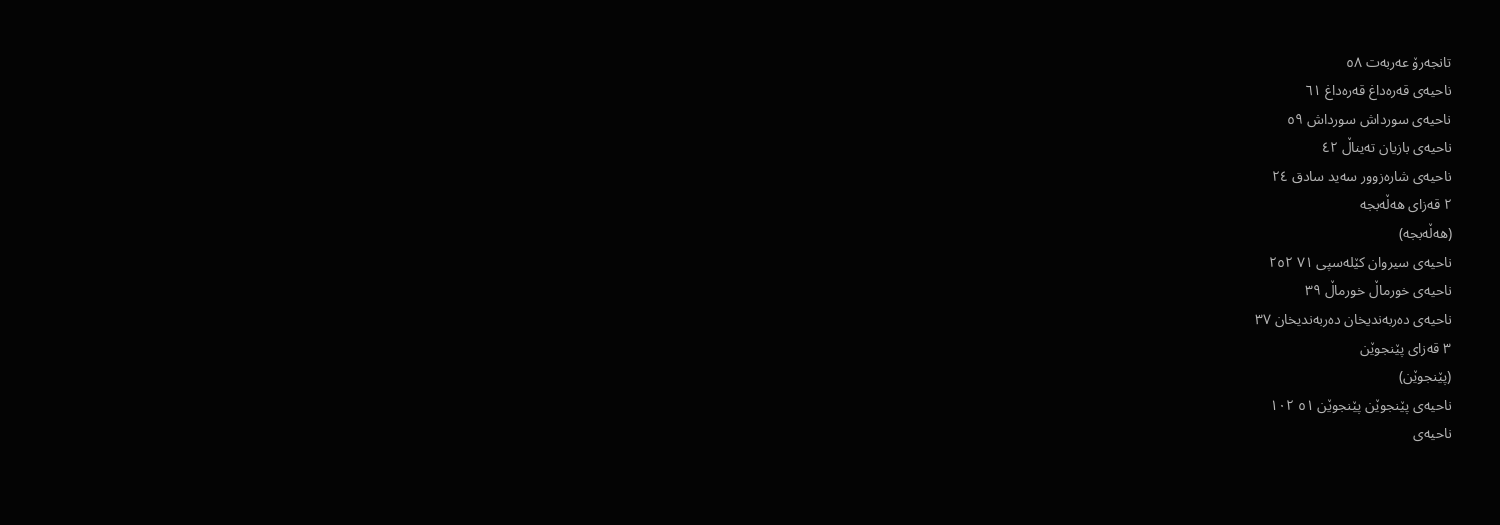تانجەرۆ عەربەت ٥٨
ناحیەی قەرەداغ قەرەداغ ٦١
ناحیەی سورداش سورداش ٥٩
ناحیەی بازیان تەیناڵ ٤٢
ناحیەی شارەزوور سەید سادق ٢٤
٢ قەزای ھەڵەبجە
(ھەڵەبجە)
ناحیەی سیروان کێلەسپی ٧١ ٢٥٢
ناحیەی خورماڵ خورماڵ ٣٩
ناحیەی دەربەندیخان دەربەندیخان ٣٧
٣ قەزای پێنجوێن
(پێنجوێن)
ناحیەی پێنجوێن پێنجوێن ٥١ ١٠٢
ناحیەی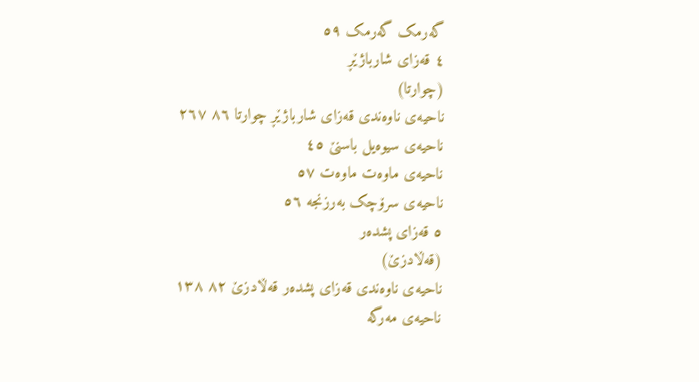گەرمک گەرمک ٥٩
٤ قەزای شارباژێڕ
(چوارتا)
ناحیەی ناوەندی قەزای شارباژێڕ چوارتا ٨٦ ٢٦٧
ناحیەی سیوەیل باسنێ ٤٥
ناحیەی ماوەت ماوەت ٥٧
ناحیەی سرۆچک بەرزنجە ٥٦
٥ قەزای پشدەر
(قەڵادزێ)
ناحیەی ناوەندی قەزای پشدەر قەڵادزێ ٨٢ ١٣٨
ناحیەی مەرگە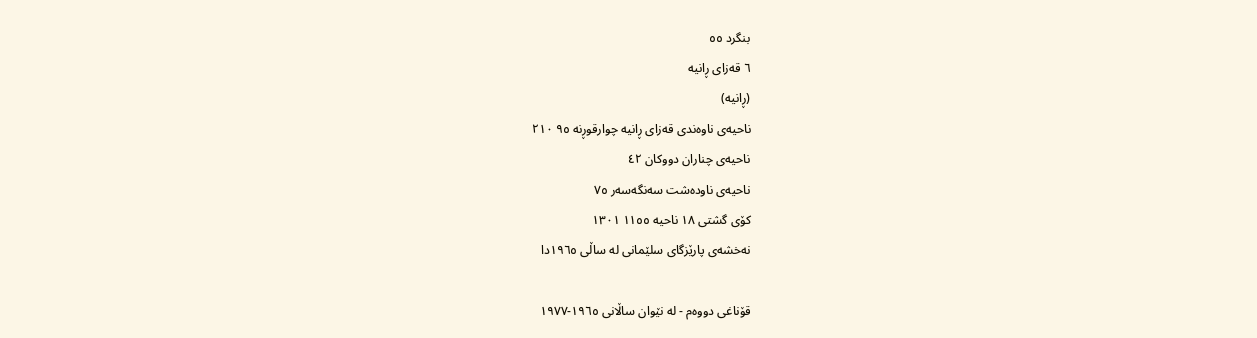بنگرد ٥٥
٦ قەزای ڕانیە
(ڕانیە)
ناحیەی ناوەندی قەزای ڕانیە چوارقوڕنە ٩٥ ٢١٠
ناحیەی چناران دووکان ٤٢
ناحیەی ناودەشت سەنگەسەر ٧٥
کۆی گشتی ١٨ ناحیە ١١٥٥ ١٣٠١
نەخشەی پارێزگای سلێمانی لە ساڵی ١٩٦٥دا

قۆناغی دووەم - لە نێوان ساڵانی ١٩٦٥-١٩٧٧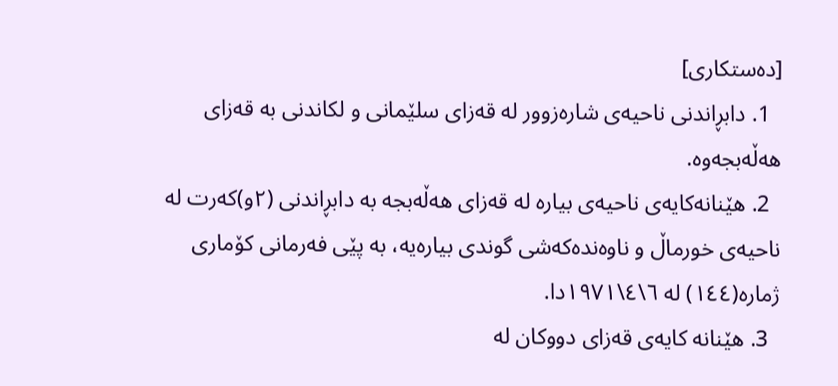[دەستکاری]
  1. دابڕاندنی ناحیەی شارەزوور لە قەزای سلێمانی و لکاندنی بە قەزای ھەڵەبجەوە.
  2. ھێنانەکایەی ناحیەی بیارە لە قەزای ھەڵەبجە بە دابڕاندنی (٢و)کەرت لە ناحیەی خورماڵ و ناوەندەکەشی گوندی بیارەیە، بە پێی فەرمانی کۆماری ژمارە(١٤٤) لە ٦\٤\١٩٧١دا.
  3. ھێنانە کایەی قەزای دووکان لە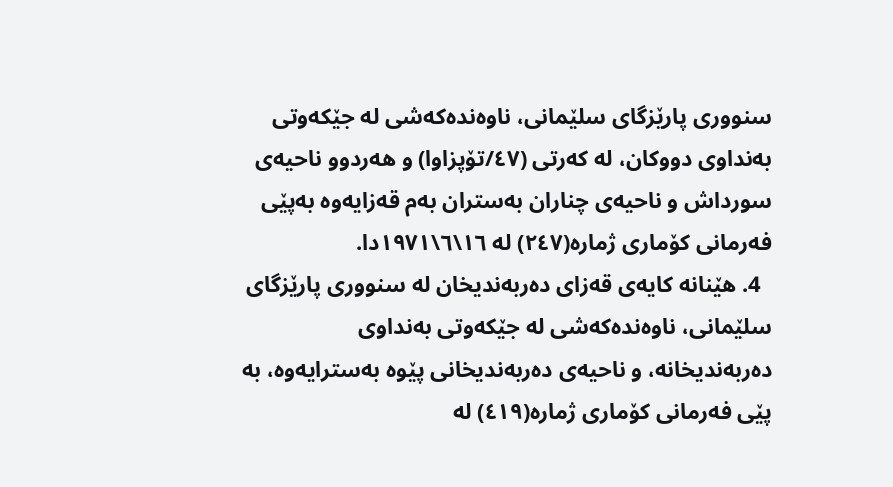سنووری پارێزگای سلێمانی، ناوەندەکەشی لە جێکەوتی بەنداوی دووکان، لە کەرتی (٤٧/تۆپزاوا) و ھەردوو ناحیەی سورداش و ناحیەی چناران بەستران بەم قەزایەوە بەپێی فەرمانی کۆماری ژمارە(٢٤٧) لە ١٦\٦\١٩٧١دا.
  4. ھێنانە کایەی قەزای دەربەندیخان لە سنووری پارێزگای سلێمانی، ناوەندەکەشی لە جێکەوتی بەنداوی دەربەندیخانە، و ناحیەی دەربەندیخانی پێوە بەسترایەوە، بە پێی فەرمانی کۆماری ژمارە(٤١٩) لە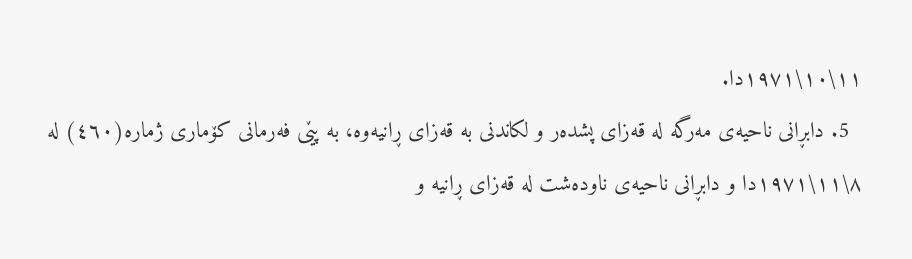١١\١٠\١٩٧١دا.
  5. دابڕانی ناحیەی مەرگە لە قەزای پشدەر و لکاندنی بە قەزای ڕانیەوە، بە پێی فەرمانی کۆماری ژمارە(٤٦٠) لە ٨\١١\١٩٧١دا و دابڕانی ناحیەی ناودەشت لە قەزای ڕانیە و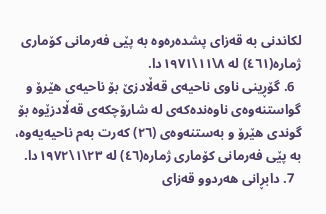لکاندنی بە قەزای پشدەرەوە بە پێی فەرمانی کۆماری ژمارە(٤٦١) لە ٨\١١\١٩٧١دا.
  6. گۆڕینی ناوی ناحیەی قەڵادزێ بۆ ناحیەی ھێرۆ و گواستنەوەی ناوەندەکەی لە شارۆچکەی قەڵادزێوە بۆ گوندی ھێرۆ و بەستنەوەی (٢٦) کەرت بەم ناحیەیەوە، بە پێی فەرمانی کۆماری ژمارە(٤٦) لە ٢٣\١\١٩٧٢دا.
  7. دابڕانی ھەردوو قەزای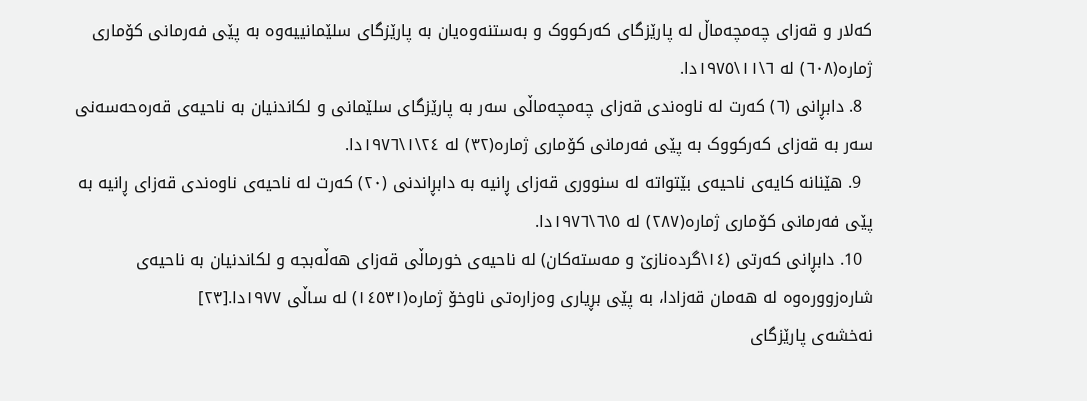کەلار و قەزای چەمچەماڵ لە پارێزگای کەرکووک و بەستنەوەیان بە پارێزگای سلێمانییەوە بە پێی فەرمانی کۆماری ژمارە(٦٠٨) لە ٦\١١\١٩٧٥دا.
  8. دابڕانی (٦) کەرت لە ناوەندی قەزای چەمچەماڵی سەر بە پارێزگای سلێمانی و لکاندنیان بە ناحیەی قەرەحەسەنی سەر بە قەزای کەرکووک بە پێی فەرمانی کۆماری ژمارە(٣٢) لە ٢٤\١\١٩٧٦دا.
  9. ھێنانە کایەی ناحیەی بێتواتە لە سنووری قەزای ڕانیە بە دابڕاندنی (٢٠) کەرت لە ناحیەی ناوەندی قەزای ڕانیە بە پێی فەرمانی کۆماری ژمارە(٢٨٧) لە ٥\٦\١٩٧٦دا.
  10. دابڕانی کەرتی (١٤\گردەنازێ و مەستەکان) لە ناحیەی خورماڵی قەزای ھەڵەبجە و لکاندنیان بە ناحیەی شارەزوورەوە لە ھەمان قەزادا، بە پێی بڕیاری وەزارەتی ناوخۆ ژمارە(١٤٥٣١) لە ساڵی ١٩٧٧دا.[٢٣]
نەخشەی پارێزگای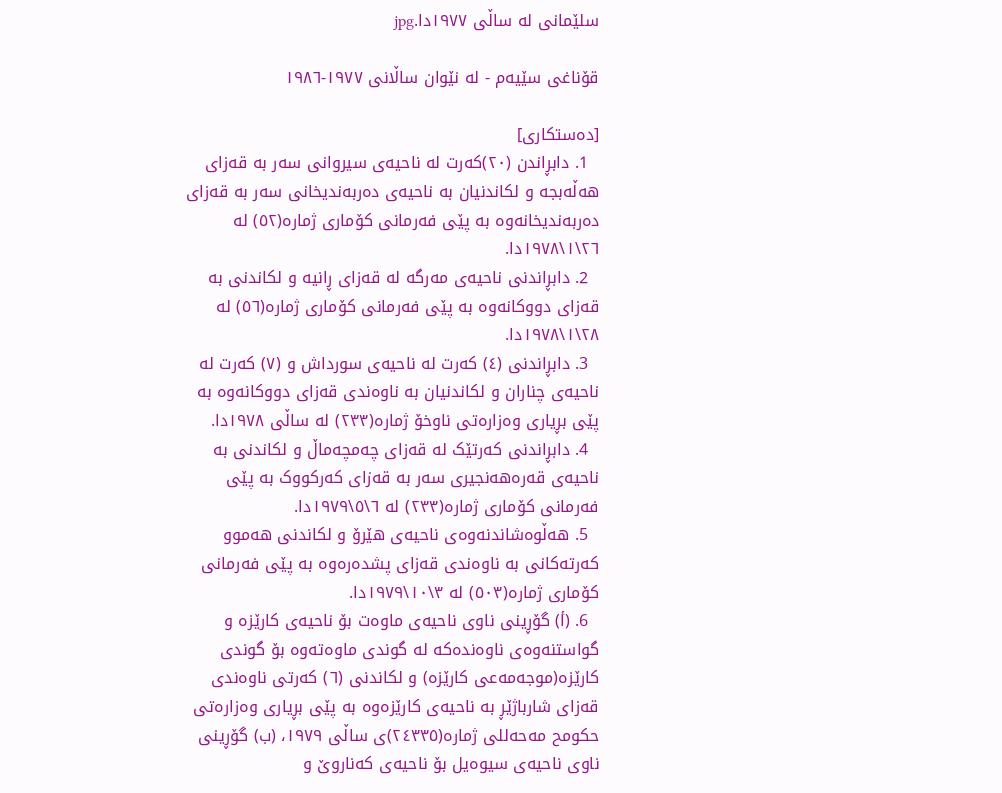سلێمانی لە ساڵی ١٩٧٧دا.jpg

قۆناغی سێیەم - لە نێوان ساڵانی ١٩٧٧-١٩٨٦

[دەستکاری]
  1. دابڕاندن (٢٠)کەرت لە ناحیەی سیروانی سەر بە قەزای ھەڵەبجە و لکاندنیان بە ناحیەی دەربەندیخانی سەر بە قەزای دەربەندیخانەوە بە پێی فەرمانی کۆماری ژمارە(٥٢) لە ٢٦\١\١٩٧٨دا.
  2. دابڕاندنی ناحیەی مەرگە لە قەزای ڕانیە و لکاندنی بە قەزای دووکانەوە بە پێی فەرمانی کۆماری ژمارە(٥٦) لە ٢٨\١\١٩٧٨دا.
  3. دابڕاندنی (٤) کەرت لە ناحیەی سورداش و (٧) کەرت لە ناحیەی چناران و لکاندنیان بە ناوەندی قەزای دووکانەوە بە پێی بڕیاری وەزارەتی ناوخۆ ژمارە(٢٣٣) لە ساڵی ١٩٧٨دا.
  4. دابڕاندنی کەرتێک لە قەزای چەمچەماڵ و لکاندنی بە ناحیەی قەرەھەنجیری سەر بە قەزای کەرکووک بە پێی فەرمانی کۆماری ژمارە(٢٣٣) لە ٦\٥\١٩٧٩دا.
  5. ھەڵوەشاندنەوەی ناحیەی ھێرۆ و لکاندنی ھەموو کەرتەکانی بە ناوەندی قەزای پشدەرەوە بە پێی فەرمانی کۆماری ژمارە(٥٠٣) لە ٣\١٠\١٩٧٩دا.
  6. (أ) گۆڕینی ناوی ناحیەی ماوەت بۆ ناحیەی کارێزە و گواستنەوەی ناوەندەکە لە گوندی ماوەتەوە بۆ گوندی کارێزە(موجەمەعی کارێزە) و لکاندنی (٦) کەرتی ناوەندی قەزای شارباژێڕ بە ناحیەی کارێزەوە بە پێی بڕیاری وەزارەتی حکومح مەحەللی ژمارە(٢٤٣٣٥)ی ساڵی ١٩٧٩، (ب) گۆڕینی ناوی ناحیەی سیوەیل بۆ ناحیەی کەناروێ و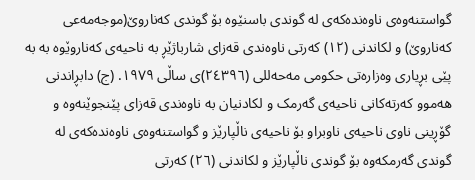گواستنەوەی ناوەندەکەی لە گوندی باسنێوە بۆ گوندی کەناروێ(موجەمەعی کەناروێ) و لکاندنی (١٢) کەرتی ناوەندی قەزای شارباژێڕ بە ناحیەی کەناروێوە بە بە پێی بڕیاری وەزارەتی حکومی مەحەللی (٢٤٣٩٦)ی ساڵی ١٩٧٩. (ج) دابڕاندنی ھەموو کەرتەکانی ناحیەی گەرمک و لکادنیان بە ناوەندی قەزای پێنجوێنەوە و گۆڕینی ناوی ناحیەی ناوبراو بۆ ناحیەی ناڵپارێز و گواستنەوەی ناوەندەکەی لە گوندی گەرمکەوە بۆ گوندی ناڵپارێز و لکاندنی (٢٦) کەرتی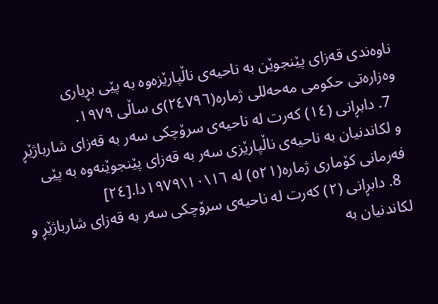ناوەندی قەزای پێنجوێن بە ناحیەی ناڵپارێزەوە بە پێی بڕیاری وەزارەتی حکومی مەحەللی ژمارە(٢٤٧٩٦)ی ساڵی ١٩٧٩.
  7. دابڕانی (١٤) کەرت لە ناحیەی سرۆچکی سەر بە قەزای شارباژێڕ و لکاندنیان بە ناحیەی ناڵپارێزی سەر بە قەزای پێنجوێنەوە بە پێی فەرمانی کۆماری ژمارە(٥٢١) لە ١٦\١٠\١٩٧٩دا.[٢٤]
  8. دابڕانی (٢) کەرت لە ناحیەی سرۆچکی سەر بە قەزای شارباژێڕ و لکاندنیان بە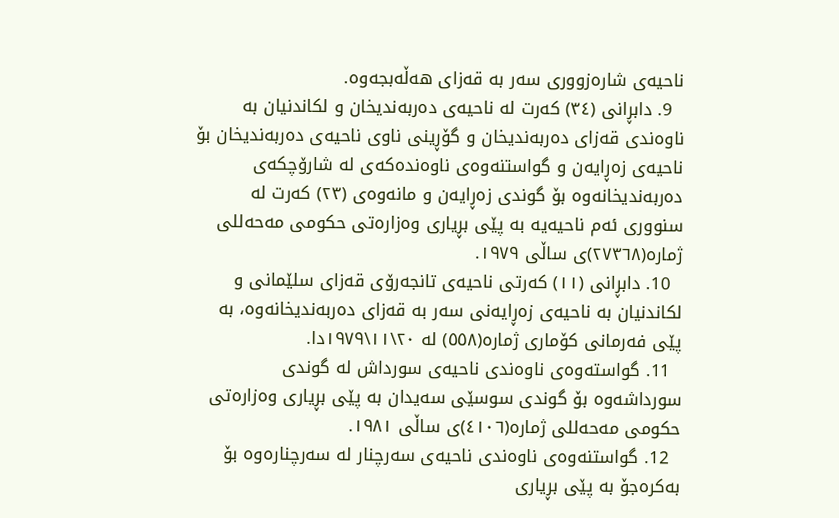ناحیەی شارەزووری سەر بە قەزای ھەڵەبجەوە.
  9. دابڕانی (٣٤) کەرت لە ناحیەی دەربەندیخان و لکاندنیان بە ناوەندی قەزای دەربەندیخان و گۆڕینی ناوی ناحیەی دەربەندیخان بۆ ناحیەی زەڕایەن و گواستنەوەی ناوەندەکەی لە شارۆچکەی دەربەندیخانەوە بۆ گوندی زەڕایەن و مانەوەی (٢٣) کەرت لە سنووری ئەم ناحیەیە بە پێی بڕیاری وەزارەتی حکومی مەحەللی ژمارە(٢٧٣٦٨)ی ساڵی ١٩٧٩.
  10. دابڕانی (١١) کەرتی ناحیەی تانجەرۆی قەزای سلێمانی و لکاندنیان بە ناحیەی زەڕایەنی سەر بە قەزای دەربەندیخانەوە، بە پێی فەرمانی کۆماری ژمارە(٥٥٨) لە ٢٠\١١\١٩٧٩دا.
  11. گواستەوەی ناوەندی ناحیەی سورداش لە گوندی سورداشەوە بۆ گوندی سوسێی سەیدان بە پێی بڕیاری وەزارەتی حکومی مەحەللی ژمارە(٤١٠٦)ی ساڵی ١٩٨١.
  12. گواستنەوەی ناوەندی ناحیەی سەرچنار لە سەرچنارەوە بۆ بەکرەجۆ بە پێی بڕیاری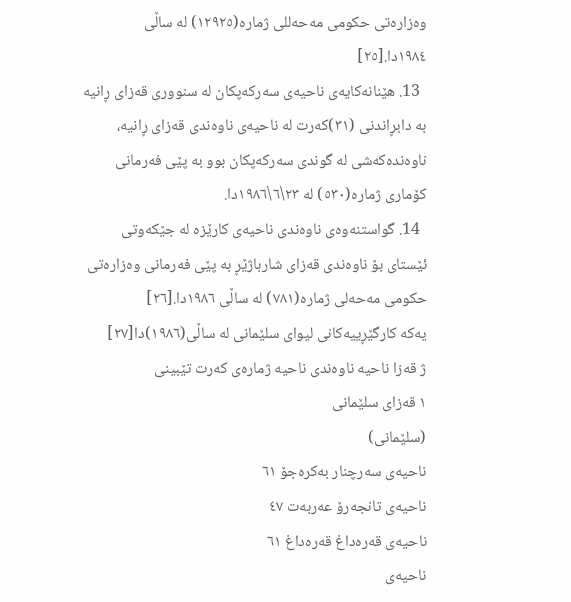وەزارەتی حکومی مەحەللی ژمارە(١٢٩٢٥) لە ساڵی ١٩٨٤دا.[٢٥]
  13. ھێنانەکایەی ناحیەی سەرکەپکان لە سنووری قەزای ڕانیە بە دابڕاندنی (٣١)کەرت لە ناحیەی ناوەندی قەزای ڕانیە، ناوەندەکەشی لە گوندی سەرکەپکان بوو بە پێی فەرمانی کۆماری ژمارە(٥٣٠) لە ٢٣\٦\١٩٨٦دا.
  14. گواستنەوەی ناوەندی ناحیەی کارێزە لە جێکەوتی ئێستای بۆ ناوەندی قەزای شارباژێڕ بە پێی فەرمانی وەزارەتی حکومی مەحەلی ژمارە(٧٨١) لە ساڵی ١٩٨٦دا.[٢٦]
یەکە کارگێڕییەکانی لیوای سلێمانی لە ساڵی(١٩٨٦)دا[٢٧]
ژ قەزا ناحیە ناوەندی ناحیە ژمارەی کەرت تێبینی
١ قەزای سلێمانی
(سلێمانی)
ناحیەی سەرچنار بەکرەجۆ ٦١
ناحیەی تانجەرۆ عەربەت ٤٧
ناحیەی قەرەداغ قەرەداغ ٦١
ناحیەی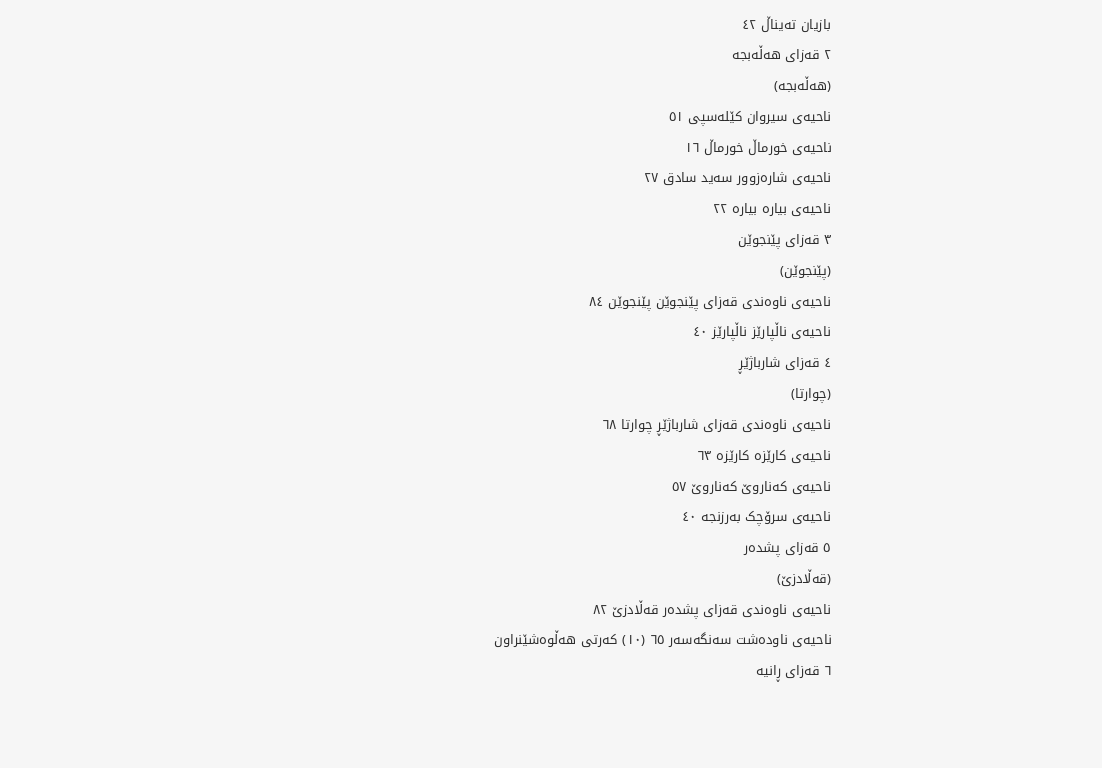بازیان تەیناڵ ٤٢
٢ قەزای ھەڵەبجە
(ھەڵەبجە)
ناحیەی سیروان کێلەسپی ٥١
ناحیەی خورماڵ خورماڵ ١٦
ناحیەی شارەزوور سەید سادق ٢٧
ناحیەی بیارە بیارە ٢٢
٣ قەزای پێنجوێن
(پێنجوێن)
ناحیەی ناوەندی قەزای پێنجوێن پێنجوێن ٨٤
ناحیەی ناڵپارێز ناڵپارێز ٤٠
٤ قەزای شارباژێڕ
(چوارتا)
ناحیەی ناوەندی قەزای شارباژێڕ چوارتا ٦٨
ناحیەی کارێزە کارێزە ٦٣
ناحیەی کەناروێ کەناروێ ٥٧
ناحیەی سرۆچک بەرزنجە ٤٠
٥ قەزای پشدەر
(قەڵادزێ)
ناحیەی ناوەندی قەزای پشدەر قەڵادزێ ٨٢
ناحیەی ناودەشت سەنگەسەر ٦٥ (١٠) کەرتی ھەڵوەشێنراون
٦ قەزای ڕانیە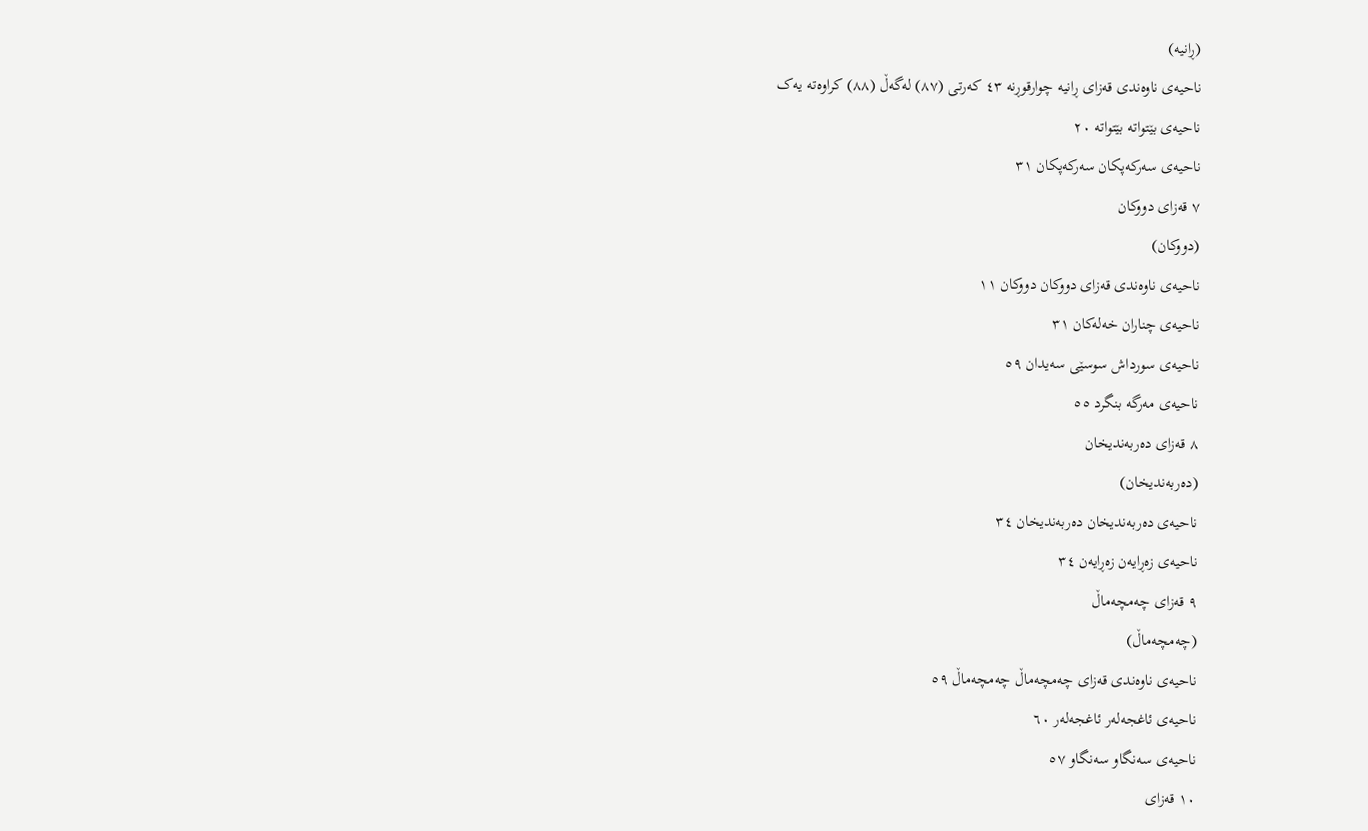(ڕانیە)
ناحیەی ناوەندی قەزای ڕانیە چوارقوڕنە ٤٣ کەرتی (٨٧) لەگەڵ (٨٨) کراوەتە یەک
ناحیەی بێتواتە بێتواتە ٢٠
ناحیەی سەرکەپکان سەرکەپکان ٣١
٧ قەزای دووکان
(دووکان)
ناحیەی ناوەندی قەزای دووکان دووکان ١١
ناحیەی چناران خەلەکان ٣١
ناحیەی سورداش سوسێی سەیدان ٥٩
ناحیەی مەرگە بنگرد ٥٥
٨ قەزای دەربەندیخان
(دەربەندیخان)
ناحیەی دەربەندیخان دەربەندیخان ٣٤
ناحیەی زەڕایەن زەڕایەن ٣٤
٩ قەزای چەمچەماڵ
(چەمچەماڵ)
ناحیەی ناوەندی قەزای چەمچەماڵ چەمچەماڵ ٥٩
ناحیەی ئاغجەلەر ئاغجەلەر ٦٠
ناحیەی سەنگاو سەنگاو ٥٧
١٠ قەزای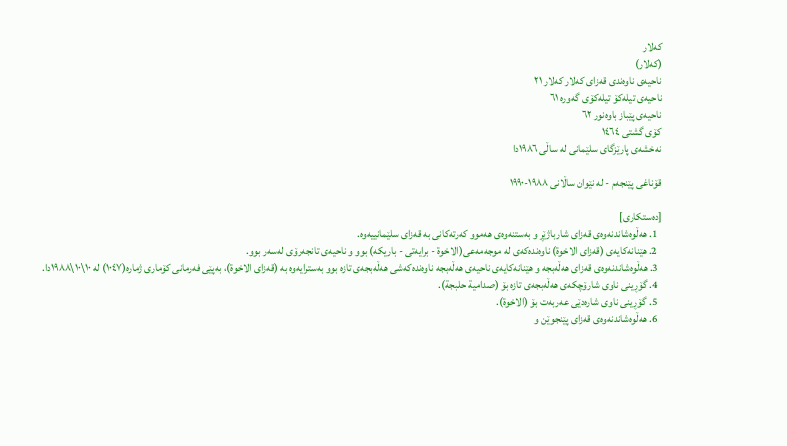کەلار
(کەلار)
ناحیەی ناوەندی قەزای کەلار کەلار ٢١
ناحیەی تیلەکۆ تیلەکۆی گەورە ٦١
ناحیەی پێباز باوەنور ٦٢
کۆی گشتی ١٤٦٤
نەخشەی پارێزگای سلێمانی لە ساڵی ١٩٨٦دا

قۆناغی پێنجەم - لە نێوان ساڵانی ١٩٨٨-١٩٩٠

[دەستکاری]
  1. ھەڵوەشاندنەوەی قەزای شارباژێڕ و بەستنەوەی ھەموو کەرتەکانی بە قەزای سلێمانییەوە.
  2. ھێنانەکایەی (قەزای الاخوة) ناوەندەکەی لە موجەمەعی(الاخوة - برایەتی - باریکە) بوو و ناحیەی تانجەرۆی لەسەر بوو.
  3. ھەڵوەشاندنەوەی قەزای ھەڵەبجە و ھێنانەکایەی ناحیەی ھەڵەبجە ناوەندەکەشی ھەڵەبجەی تازە بوو بەسترایەوە بە (قەزای الاخوة)، بەپێی فەرمانی کۆماری ژمارە(١٠٤٧) لە ١٠\١٠\١٩٨٨دا.
  4. گۆڕینی ناوی شارۆچکەی ھەڵەبجەی تازە بۆ (صدامیة حلبجة).
  5. گۆڕینی ناوی شارەدێی عەربەت بۆ (الاخوة).
  6. ھەڵوەشاندنەوەی قەزای پێنجوێن و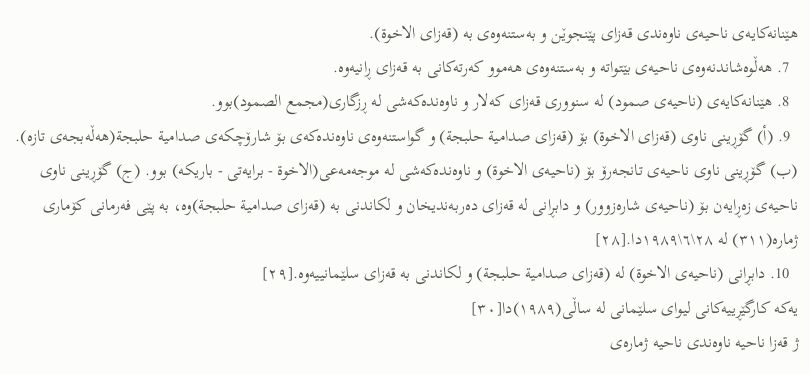ھێنانەکایەی ناحیەی ناوەندی قەزای پێنجوێن و بەستنەوەی بە (قەزای الاخوة).
  7. ھەڵوەشاندنەوەی ناحیەی بێتواتە و بەستنەوەی ھەموو کەرتەکانی بە قەزای ڕانیەوە.
  8. ھێنانەکایەی (ناحیەی صمود) لە سنووری قەزای کەلار و ناوەندەکەشی لە ڕزگاری(مجمع الصمود)بوو.
  9. (أ) گۆڕینی ناوی (قەزای الاخوة) بۆ (قەزای صدامیة حلبجة) و گواستنەوەی ناوەندەکەی بۆ شارۆچکەی صدامیة حلبجة(ھەڵەبجەی تازە). (ب) گۆڕینی ناوی ناحیەی تانجەرۆ بۆ (ناحیەی الاخوة) و ناوەندەکەشی لە موجەمەعی(الاخوة - برایەتی - باریکە) بوو. (ج) گۆڕینی ناوی ناحیەی زەڕایەن بۆ (ناحیەی شارەزوور) و دابڕانی لە قەزای دەربەندیخان و لکاندنی بە (قەزای صدامیة حلبجة)وە، بە پێی فەرمانی کۆماری ژمارە(٣١١) لە ٢٨\٦\١٩٨٩دا.[٢٨]
  10. دابڕانی (ناحیەی الاخوة) لە (قەزای صدامیة حلبجة) و لکاندنی بە قەزای سلێمانییەوە.[٢٩]
یەکە کارگێڕییەکانی لیوای سلێمانی لە ساڵی(١٩٨٩)دا[٣٠]
ژ قەزا ناحیە ناوەندی ناحیە ژمارەی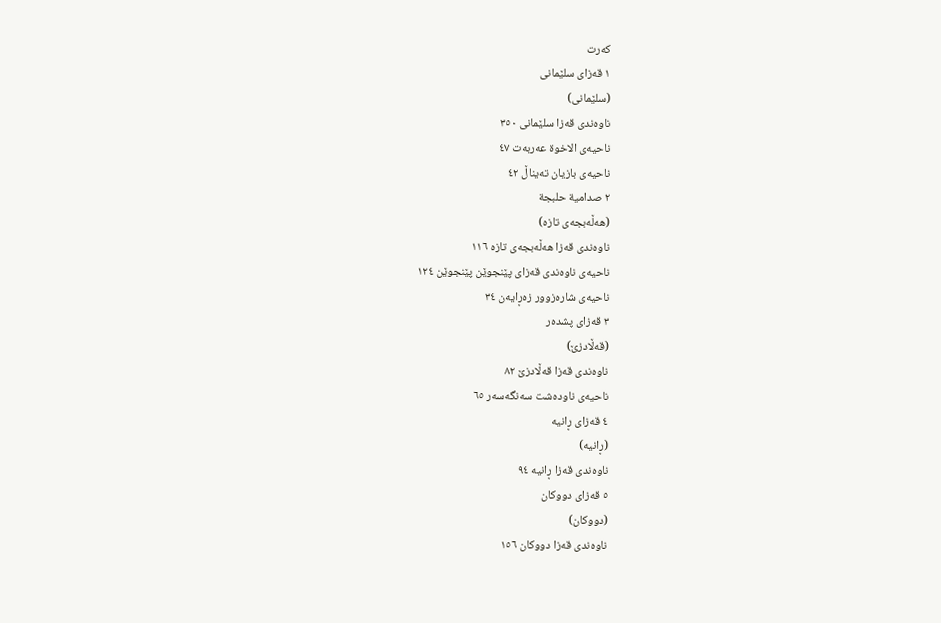کەرت
١ قەزای سلێمانی
(سلێمانی)
ناوەندی قەزا سلێمانی ٣٥٠
ناحیەی الاخوة عەربەت ٤٧
ناحیەی بازیان تەیناڵ ٤٢
٢ صدامیة حلبجة
(ھەڵەبجەی تازە)
ناوەندی قەزا ھەڵەبجەی تازە ١١٦
ناحیەی ناوەندی قەزای پێنجوێن پێنجوێن ١٢٤
ناحیەی شارەزوور زەڕایەن ٣٤
٣ قەزای پشدەر
(قەڵادزێ)
ناوەندی قەزا قەڵادزێ ٨٢
ناحیەی ناودەشت سەنگەسەر ٦٥
٤ قەزای ڕانیە
(ڕانیە)
ناوەندی قەزا ڕانیە ٩٤
٥ قەزای دووکان
(دووکان)
ناوەندی قەزا دووکان ١٥٦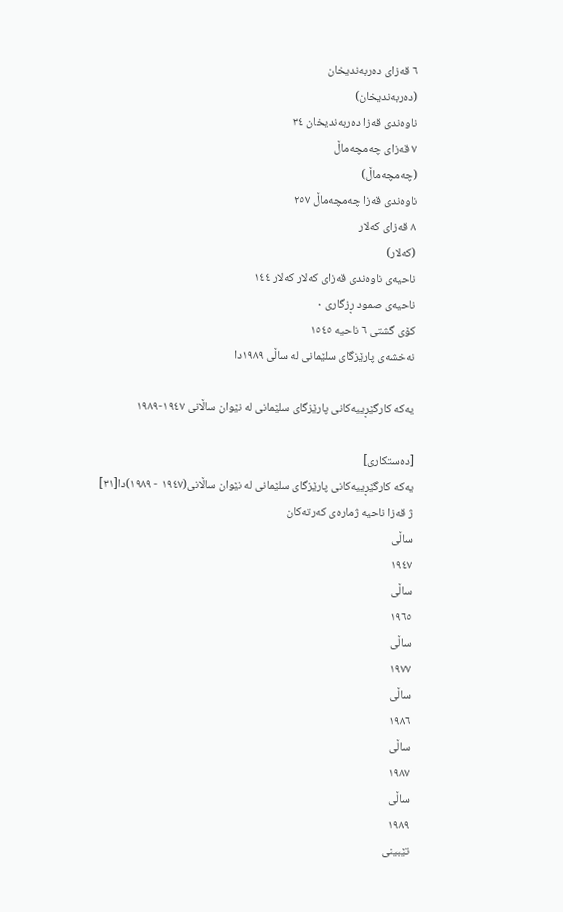٦ قەزای دەربەندیخان
(دەربەندیخان)
ناوەندی قەزا دەربەندیخان ٣٤
٧ قەزای چەمچەماڵ
(چەمچەماڵ)
ناوەندی قەزا چەمچەماڵ ٢٥٧
٨ قەزای کەلار
(کەلار)
ناحیەی ناوەندی قەزای کەلار کەلار ١٤٤
ناحیەی صمود ڕزگاری ٠
کۆی گشتی ٦ ناحیە ١٥٤٥
نەخشەی پارێزگای سلێمانی لە ساڵی ١٩٨٩دا

یەکە کارگێڕییەکانی پارێزگای سلێمانی لە نێوان ساڵانی ١٩٤٧-١٩٨٩

[دەستکاری]
یەکە کارگێڕییەکانی پارێزگای سلێمانی لە نێوان ساڵانی(١٩٤٧ - ١٩٨٩)دا[٣١]
ژ قەزا ناحیە ژمارەی کەرتەکان
ساڵی
١٩٤٧
ساڵی
١٩٦٥
ساڵی
١٩٧٧
ساڵی
١٩٨٦
ساڵی
١٩٨٧
ساڵی
١٩٨٩
تێبینی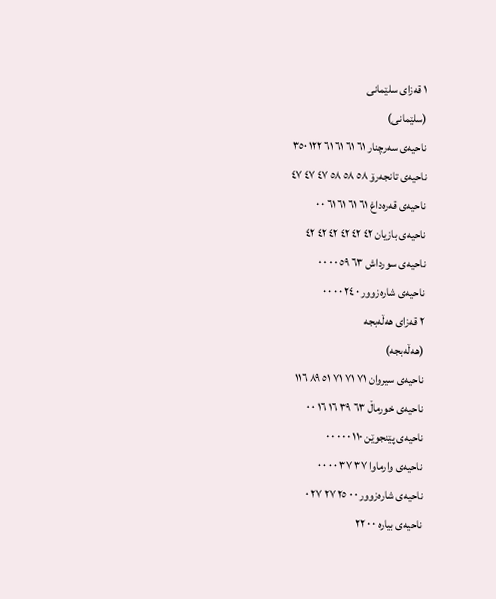١ قەزای سلێمانی
(سلێمانی)
ناحیەی سەرچنار ٦١ ٦١ ٦١ ٦١ ١٢٢ ٣٥٠
ناحیەی تانجەرۆ ٥٨ ٥٨ ٥٨ ٤٧ ٤٧ ٤٧
ناحیەی قەرەداغ ٦١ ٦١ ٦١ ٦١ ٠ ٠
ناحیەی بازیان ٤٢ ٤٢ ٤٢ ٤٢ ٤٢ ٤٢
ناحیەی سورداش ٦٣ ٥٩ ٠ ٠ ٠ ٠
ناحیەی شارەزوور ٠ ٢٤ ٠ ٠ ٠ ٠
٢ قەزای ھەڵەبجە
(ھەڵەبجە)
ناحیەی سیروان ٧١ ٧١ ٧١ ٥١ ٨٩ ١١٦
ناحیەی خورماڵ ٦٣ ٣٩ ١٦ ١٦ ٠ ٠
ناحیەی پێنجوێن ١١٠ ٠ ٠ ٠ ٠ ٠
ناحیەی وارماوا ٣٧ ٣٧ ٠ ٠ ٠ ٠
ناحیەی شارەزوور ٠ ٠ ٢٥ ٢٧ ٢٧ ٠
ناحیەی بیارە ٠ ٠ ٢٢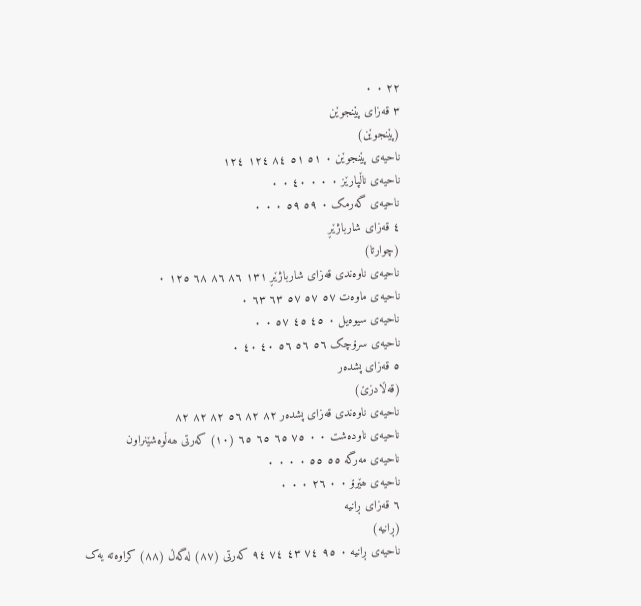٢٢ ٠ ٠
٣ قەزای پێنجوێن
(پێنجوێن)
ناحیەی پێنجوێن ٠ ٥١ ٥١ ٨٤ ١٢٤ ١٢٤
ناحیەی ناڵپارێز ٠ ٠ ٠ ٤٠ ٠ ٠
ناحیەی گەرمک ٠ ٥٩ ٥٩ ٠ ٠ ٠
٤ قەزای شارباژێڕ
(چوارتا)
ناحیەی ناوەندی قەزای شارباژێڕ ١٣١ ٨٦ ٨٦ ٦٨ ١٢٥ ٠
ناحیەی ماوەت ٥٧ ٥٧ ٥٧ ٦٣ ٦٣ ٠
ناحیەی سیوەیل ٠ ٤٥ ٤٥ ٥٧ ٠ ٠
ناحیەی سرۆچک ٥٦ ٥٦ ٥٦ ٤٠ ٤٠ ٠
٥ قەزای پشدەر
(قەڵادزێ)
ناحیەی ناوەندی قەزای پشدەر ٨٢ ٨٢ ٥٦ ٨٢ ٨٢ ٨٢
ناحیەی ناودەشت ٠ ٠ ٧٥ ٦٥ ٦٥ ٦٥ (١٠) کەرتی ھەڵوەشێنراون
ناحیەی مەرگە ٥٥ ٥٥ ٠ ٠ ٠ ٠
ناحیەی ھێرۆ ٠ ٠ ٢٦ ٠ ٠ ٠
٦ قەزای ڕانیە
(ڕانیە)
ناحیەی ڕانیە ٠ ٩٥ ٧٤ ٤٣ ٧٤ ٩٤ کەرتی (٨٧) لەگەڵ (٨٨) کراوەتە یەک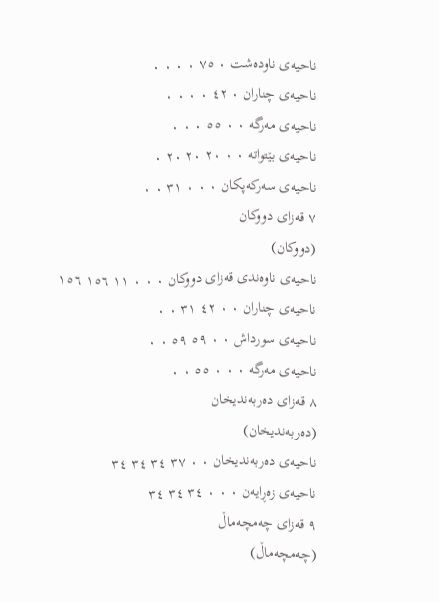ناحیەی ناودەشت ٠ ٧٥ ٠ ٠ ٠ ٠
ناحیەی چناران ٠ ٤٢ ٠ ٠ ٠ ٠
ناحیەی مەرگە ٠ ٠ ٥٥ ٠ ٠ ٠
ناحیەی بێتواتە ٠ ٠ ٢٠ ٢٠ ٢٠ ٠
ناحیەی سەرکەپکان ٠ ٠ ٠ ٣١ ٠ ٠
٧ قەزای دووکان
(دووکان)
ناحیەی ناوەندی قەزای دووکان ٠ ٠ ٠ ١١ ١٥٦ ١٥٦
ناحیەی چناران ٠ ٠ ٤٢ ٣١ ٠ ٠
ناحیەی سورداش ٠ ٠ ٥٩ ٥٩ ٠ ٠
ناحیەی مەرگە ٠ ٠ ٠ ٥٥ ٠ ٠
٨ قەزای دەربەندیخان
(دەربەندیخان)
ناحیەی دەربەندیخان ٠ ٠ ٣٧ ٣٤ ٣٤ ٣٤
ناحیەی زەڕایەن ٠ ٠ ٠ ٣٤ ٣٤ ٣٤
٩ قەزای چەمچەماڵ
(چەمچەماڵ)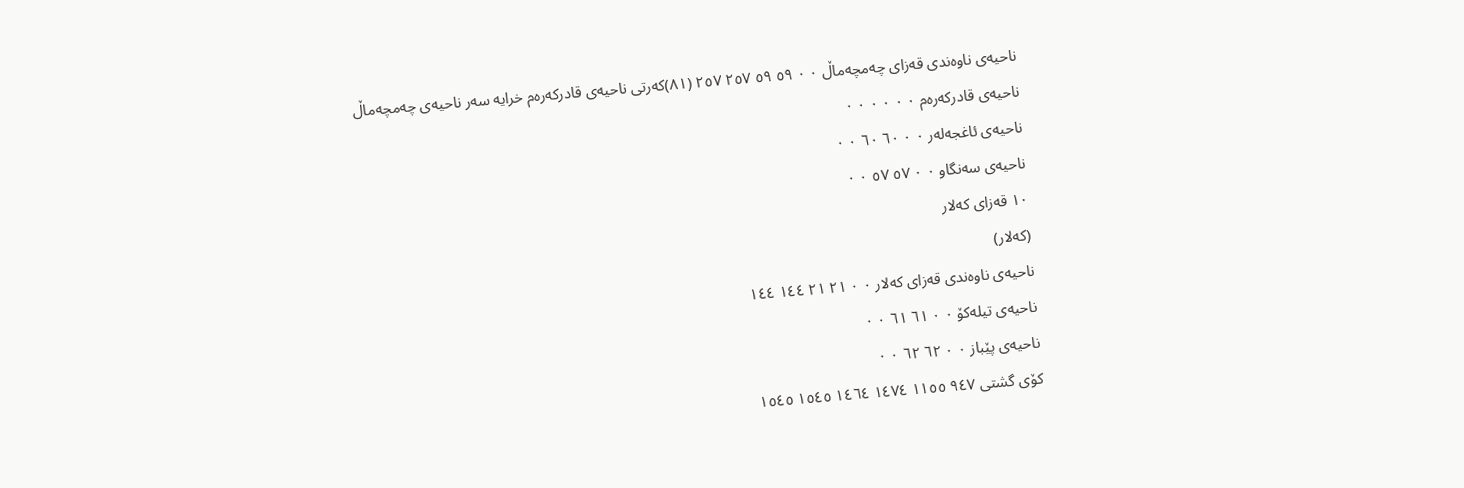ناحیەی ناوەندی قەزای چەمچەماڵ ٠ ٠ ٥٩ ٥٩ ٢٥٧ ٢٥٧ (٨١)کەرتی ناحیەی قادرکەرەم خرایە سەر ناحیەی چەمچەماڵ
ناحیەی قادرکەرەم ٠ ٠ ٠ ٠ ٠ ٠
ناحیەی ئاغجەلەر ٠ ٠ ٦٠ ٦٠ ٠ ٠
ناحیەی سەنگاو ٠ ٠ ٥٧ ٥٧ ٠ ٠
١٠ قەزای کەلار
(کەلار)
ناحیەی ناوەندی قەزای کەلار ٠ ٠ ٢١ ٢١ ١٤٤ ١٤٤
ناحیەی تیلەکۆ ٠ ٠ ٦١ ٦١ ٠ ٠
ناحیەی پێباز ٠ ٠ ٦٢ ٦٢ ٠ ٠
کۆی گشتی ٩٤٧ ١١٥٥ ١٤٧٤ ١٤٦٤ ١٥٤٥ ١٥٤٥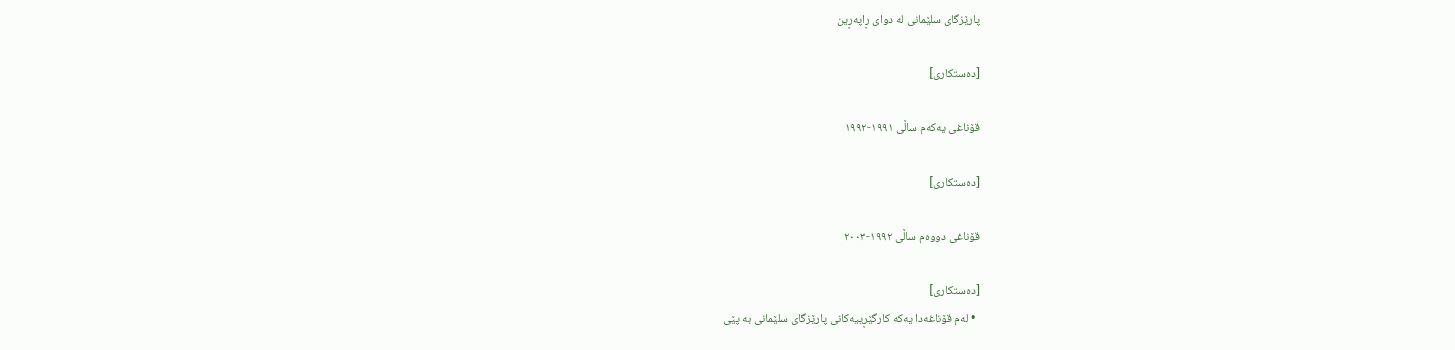پارێزگای سلێمانی لە دوای ڕاپەڕین

[دەستکاری]

قۆناغی یەکەم ساڵی ١٩٩١-١٩٩٢

[دەستکاری]

قۆناغی دووەم ساڵی ١٩٩٢-٢٠٠٣

[دەستکاری]
  • لەم قۆناغەدا یەکە کارگێڕییەکانی پارێزگای سلێمانی بە پێی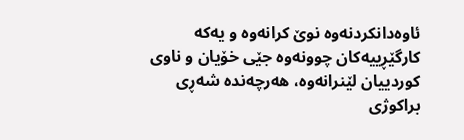ئاوەدانکردنەوە نوێ کرانەوە و یەکە کارگێڕییەکان چوونەوە جێی خۆیان و ناوی کوردییان لێنرانەوە، ھەرچەندە شەڕی براکوژی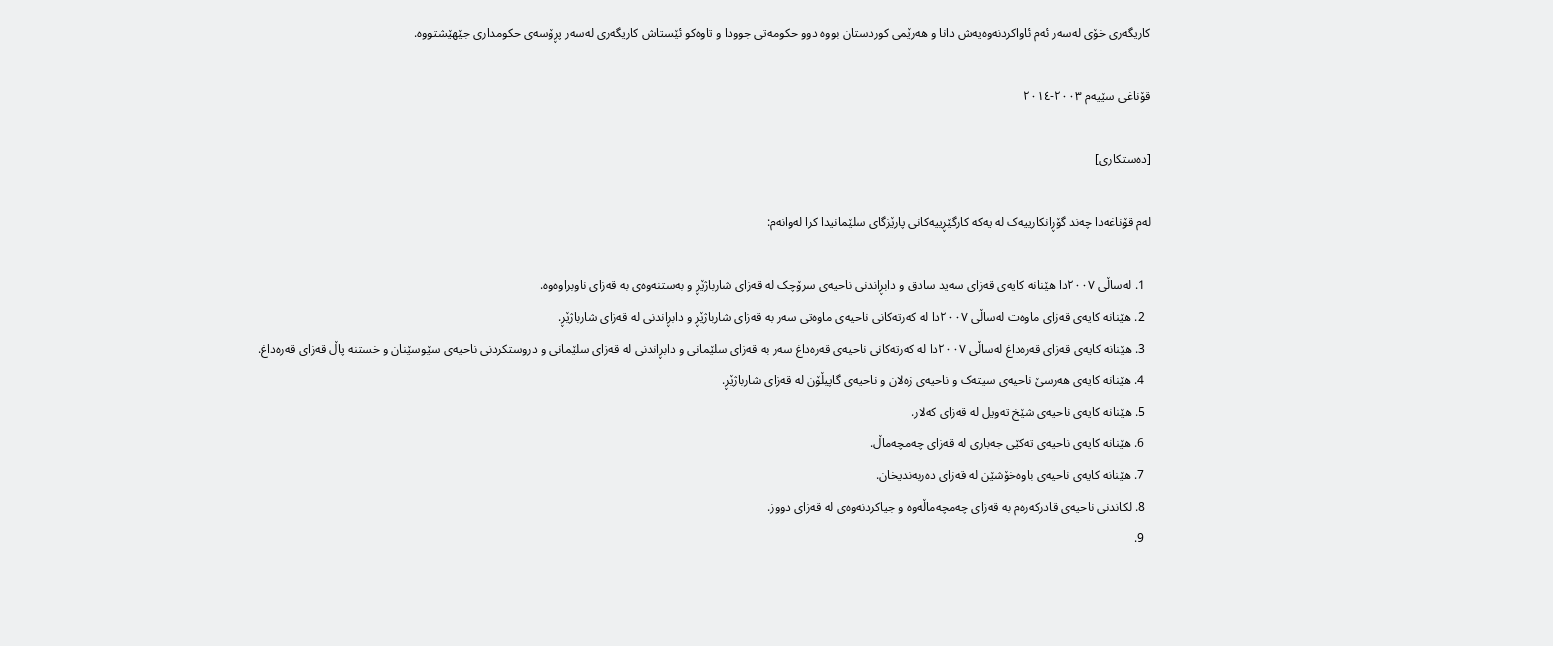کاریگەری خۆی لەسەر ئەم ئاواکردنەوەیەش دانا و ھەرێمی کوردستان بووە دوو حکومەتی جوودا و تاوەکو ئێستاش کاریگەری لەسەر پڕۆسەی حکومداری جێھێشتووە.

قۆناغی سێیەم ٢٠٠٣-٢٠١٤

[دەستکاری]

لەم قۆناغەدا چەند گۆڕانکارییەک لە یەکە کارگێڕییەکانی پارێزگای سلێمانیدا کرا لەوانەم:

  1. لەساڵی ٢٠٠٧دا ھێنانە کایەی قەزای سەید سادق و دابڕاندنی ناحیەی سرۆچک لە قەزای شارباژێڕ و بەستنەوەی بە قەزای ناوبراوەوە.
  2. ھێنانە کایەی قەزای ماوەت لەساڵی ٢٠٠٧دا لە کەرتەکانی ناحیەی ماوەتی سەر بە قەزای شارباژێڕ و دابڕاندنی لە قەزای شارباژێڕ.
  3. ھێنانە کایەی قەزای قەرەداغ لەساڵی ٢٠٠٧دا لە کەرتەکانی ناحیەی قەرەداغ سەر بە قەزای سلێمانی و دابڕاندنی لە قەزای سلێمانی و دروستکردنی ناحیەی سێوسێنان و خستنە پاڵ قەزای قەرەداغ.
  4. ھێنانە کایەی ھەرسێ ناحیەی سیتەک و ناحیەی زەلان و ناحیەی گاپیڵۆن لە قەزای شارباژێڕ.
  5. ھێنانە کایەی ناحیەی شێخ تەویل لە قەزای کەلار.
  6. ھێنانە کایەی ناحیەی تەکێی جەباری لە قەزای چەمچەماڵ.
  7. ھێنانە کایەی ناحیەی باوەخۆشێن لە قەزای دەربەندیخان.
  8. لکاندنی ناحیەی قادرکەرەم بە قەزای چەمچەماڵەوە و جیاکردنەوەی لە قەزای دووز.
  9.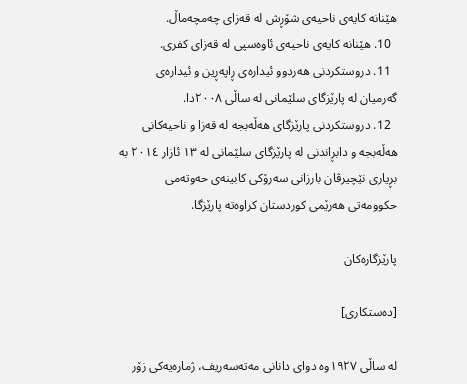ھێنانە کایەی ناحیەی شۆڕش لە قەزای چەمچەماڵ.
  10. ھێنانە کایەی ناحیەی ئاوەسپی لە قەزای کفری.
  11. دروستکردنی ھەردوو ئیدارەی ڕاپەڕین و ئیدارەی گەرمیان لە پارێزگای سلێمانی لە ساڵی ٢٠٠٨دا.
  12. دروستکردنی پارێزگای ھەڵەبجە لە قەزا و ناحیەکانی ھەڵەبجە و دابڕاندنی لە پارێزگای سلێمانی لە ١٣ ئازار ٢٠١٤ بە بڕیاری نێچیرڤان بارزانی سەرۆکی کابینەی حەوتەمی حکوومەتی ھەرێمی کوردستان کراوەتە پارێزگا.

پارێزگارەکان

[دەستکاری]

لە ساڵی ١٩٢٧وە دوای دانانی مەتەسەریف، ژمارەیەکی زۆر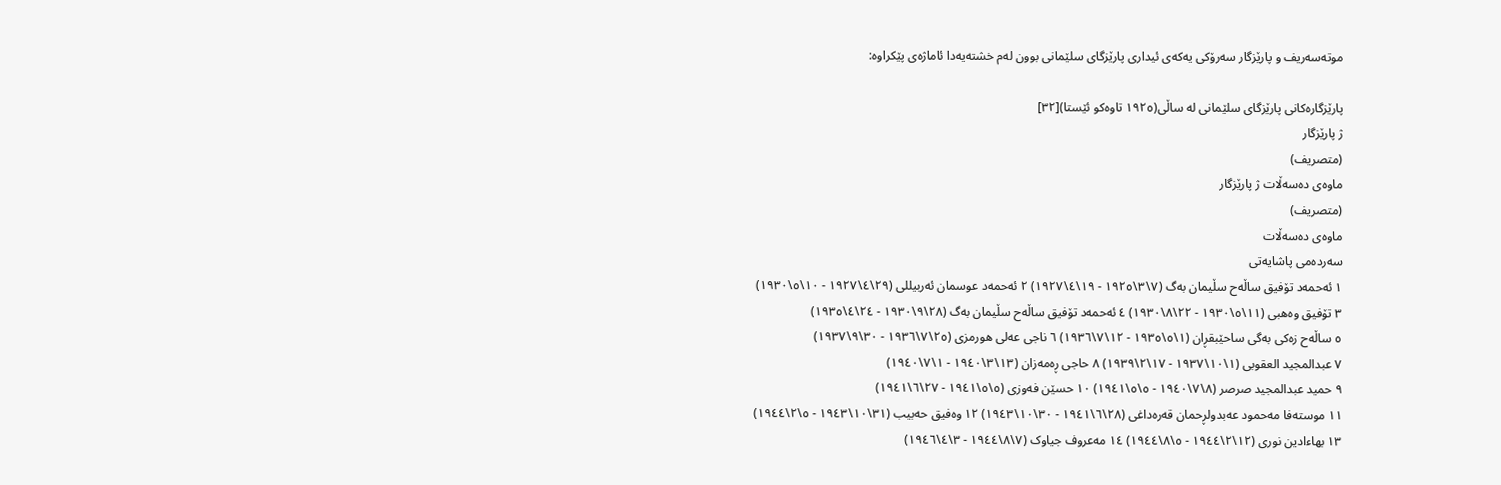موتەسەریف و پارێزگار سەرۆکی یەکەی ئیداری پارێزگای سلێمانی بوون لەم خشتەیەدا ئاماژەی پێکراوە:

پارێزگارەکانی پارێزگای سلێمانی لە ساڵی(١٩٢٥ تاوەکو ئێستا)[٣٢]
ژ پارێزگار
(متصریف)
ماوەی دەسەڵات ژ پارێزگار
(متصریف)
ماوەی دەسەڵات
سەردەمی پاشایەتی
١ ئەحمەد تۆفیق ساڵەح سڵیمان بەگ (٧\٣\١٩٢٥ - ١٩\٤\١٩٢٧) ٢ ئەحمەد عوسمان ئەربیللی (٢٩\٤\١٩٢٧ - ١٠\٥\١٩٣٠)
٣ تۆفیق وەھبی (١١\٥\١٩٣٠ - ٢٢\٨\١٩٣٠) ٤ ئەحمەد تۆفیق ساڵەح سڵیمان بەگ (٢٨\٩\١٩٣٠ - ٢٤\٤\١٩٣٥)
٥ ساڵەح زەکی بەگی ساحێبقڕان (١\٥\١٩٣٥ - ١٢\٧\١٩٣٦) ٦ ناجی عەلی ھورمزی (٢٥\٧\١٩٣٦ - ٣٠\٩\١٩٣٧)
٧ عبدالمجید العقوبی (١\١٠\١٩٣٧ - ١٧\٢\١٩٣٩) ٨ حاجی ڕەمەزان (١٣\٣\١٩٤٠ - ١\٧\١٩٤٠)
٩ حمید عبدالمجید صرصر (٨\٧\١٩٤٠ - ٥\٥\١٩٤١) ١٠ حسێن فەوزی (٥\٥\١٩٤١ - ٢٧\٦\١٩٤١)
١١ موستەفا مەحمود عەبدولڕحمان قەرەداغی (٢٨\٦\١٩٤١ - ٣٠\١٠\١٩٤٣) ١٢ وەفیق حەبیب (٣١\١٠\١٩٤٣ - ٥\٢\١٩٤٤)
١٣ بھاءادین نوری (١٢\٢\١٩٤٤ - ٥\٨\١٩٤٤) ١٤ مەعروف جیاوک (٧\٨\١٩٤٤ - ٣\٤\١٩٤٦)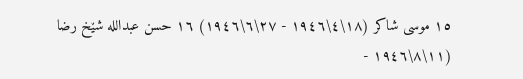١٥ موسی شاکر (١٨\٤\١٩٤٦ - ٢٧\٦\١٩٤٦) ١٦ حسن عبداللە شێخ رضا (١١\٨\١٩٤٦ -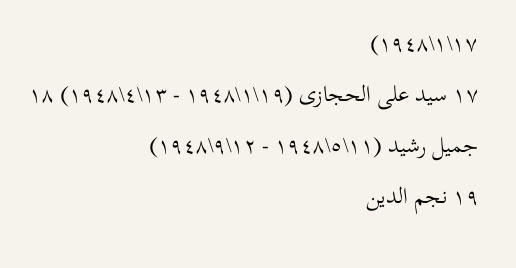١٧\١\١٩٤٨)
١٧ سید علی الحجازی (١٩\١\١٩٤٨ - ١٣\٤\١٩٤٨) ١٨ جمیل رشید (١١\٥\١٩٤٨ - ١٢\٩\١٩٤٨)
١٩ نجم الدین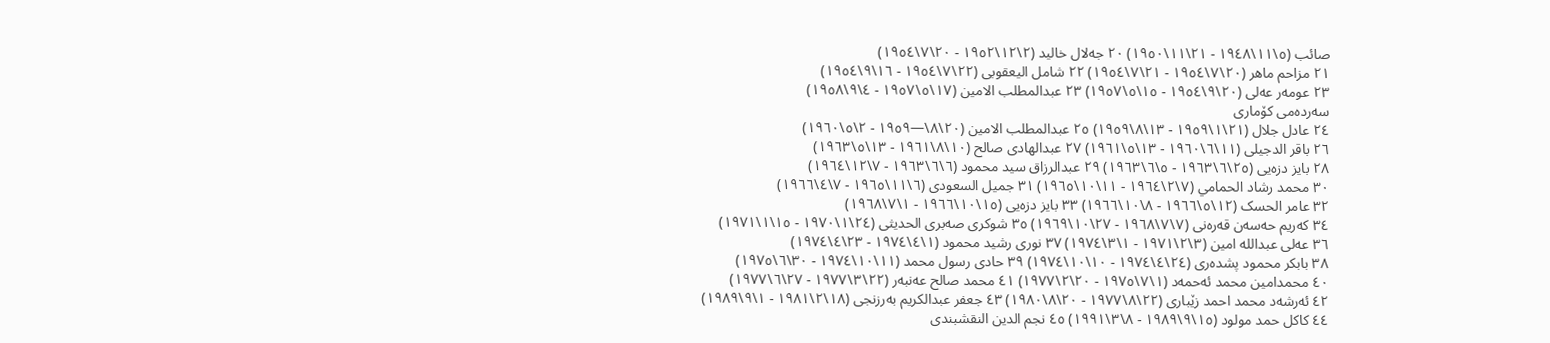صائب (٥\١١\١٩٤٨ - ٢١\١١\١٩٥٠) ٢٠ جەلال خالید (٢\١٢\١٩٥٢ - ٢٠\٧\١٩٥٤)
٢١ مزاحم ماھر (٢٠\٧\١٩٥٤ - ٢١\٧\١٩٥٤) ٢٢ شامل الیعقوبی (٢٢\٧\١٩٥٤ - ١٦\٩\١٩٥٤)
٢٣ عومەر عەلی (٢٠\٩\١٩٥٤ - ١٥\٥\١٩٥٧) ٢٣ عبدالمطلب الامین (١٧\٥\١٩٥٧ - ٤\٩\١٩٥٨)
سەردەمی کۆماری
٢٤ عادل جلال (٢١\١\١٩٥٩ - ١٣\٨\١٩٥٩) ٢٥ عبدالمطلب الامین (٢٠\٨\—١٩٥٩ - ٢\٥\١٩٦٠)
٢٦ باقر الدجیلی (١١\٦\١٩٦٠ - ١٣\٥\١٩٦١) ٢٧ عبدالھادی صالح (١٠\٨\١٩٦١ - ١٣\٥\١٩٦٣)
٢٨ بایز دزەیی (٢٥\٦\١٩٦٣ - ٥\٦\١٩٦٣) ٢٩ عبدالرزاق سید محمود (٦\٦\١٩٦٣ - ٧\١٢\١٩٦٤)
٣٠ محمد رشاد الحمامي (٧\٢\١٩٦٤ - ١١\١٠\١٩٦٥) ٣١ جمیل السعودی (٦\١١\١٩٦٥ - ٧\٤\١٩٦٦)
٣٢ عامر الحسک (١٢\٥\١٩٦٦ - ٨\١٠\١٩٦٦) ٣٣ بایز دزەیی (١٥\١٠\١٩٦٦ - ١\٧\١٩٦٨)
٣٤ کەریم حەسەن قەرەنی (٧\٧\١٩٦٨ - ٢٧\١٠\١٩٦٩) ٣٥ شوکری صەبری الحدیثی (٢٤\١\١٩٧٠ - ١٥\١\١٩٧١)
٣٦ عەلی عبداللە امین (٣\٢\١٩٧١ - ١\٣\١٩٧٤) ٣٧ نوری رشید محمود (١\٤\١٩٧٤ - ٢٣\٤\١٩٧٤)
٣٨ بابکر محمود پشدەری (٢٤\٤\١٩٧٤ - ١٠\١٠\١٩٧٤) ٣٩ حادی رسول محمد (١١\١٠\١٩٧٤ - ٣٠\٦\١٩٧٥)
٤٠ محمدامین محمد ئەحمەد (١\٧\١٩٧٥ - ٢٠\٢\١٩٧٧) ٤١ محمد صالح عەنبەر (٢٢\٣\١٩٧٧ - ٢٧\٦\١٩٧٧)
٤٢ ئەرشەد محمد احمد زێباری (٢٢\٨\١٩٧٧ - ٢٠\٨\١٩٨٠) ٤٣ جعفر عبدالکریم بەرزنجی (١٨\٢\١٩٨١ - ١\٩\١٩٨٩)
٤٤ کاکل حمد مولود (١٥\٩\١٩٨٩ - ٨\٣\١٩٩١) ٤٥ نجم الدین النقشبندی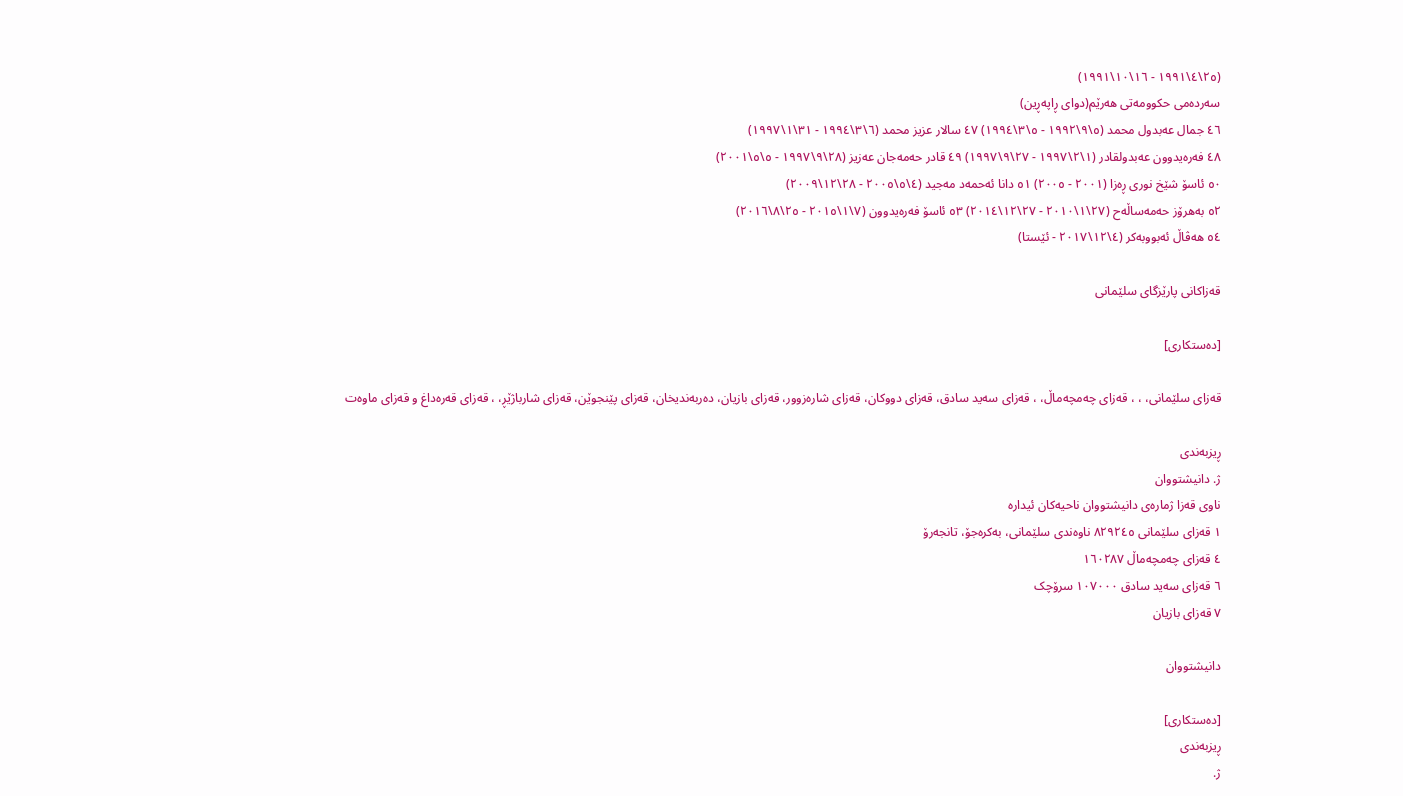(٢٥\٤\١٩٩١ - ١٦\١٠\١٩٩١)
سەردەمی حکوومەتی ھەرێم(دوای ڕاپەڕین)
٤٦ جمال عەبدول محمد (٥\٩\١٩٩٢ - ٥\٣\١٩٩٤) ٤٧ سالار عزیز محمد (٦\٣\١٩٩٤ - ٣١\١\١٩٩٧)
٤٨ فەرەیدوون عەبدولقادر (١\٢\١٩٩٧ - ٢٧\٩\١٩٩٧) ٤٩ قادر حەمەجان عەزیز (٢٨\٩\١٩٩٧ - ٥\٥\٢٠٠١)
٥٠ ئاسۆ شێخ نوری ڕەزا (٢٠٠١ - ٢٠٠٥) ٥١ دانا ئەحمەد مەجید (٤\٥\٢٠٠٥ - ٢٨\١٢\٢٠٠٩)
٥٢ بەھرۆز حەمەساڵەح (٢٧\١\٢٠١٠ - ٢٧\١٢\٢٠١٤) ٥٣ ئاسۆ فەرەیدوون (٧\١\٢٠١٥ - ٢٥\٨\٢٠١٦)
٥٤ ھەڤاڵ ئەبووبەکر (٤\١٢\٢٠١٧ - ئێستا)

قەزاکانی پارێزگای سلێمانی

[دەستکاری]

قەزای سلێمانی، ، ، قەزای چەمچەماڵ، ، قەزای سەید سادق، قەزای دووکان، قەزای شارەزوور، قەزای بازیان، دەربەندیخان، قەزای پێنجوێن، قەزای شارباژێڕ، ، قەزای قەرەداغ و قەزای ماوەت

ڕیزبەندی
ژ. دانیشتووان
ناوی قەزا ژمارەی دانیشتووان ناحیەکان ئیدارە
١ قەزای سلێمانی ٨٢٩٢٤٥ ناوەندی سلێمانی، بەکرەجۆ، تانجەرۆ
٤ قەزای چەمچەماڵ ١٦٠٢٨٧
٦ قەزای سەید سادق ١٠٧٠٠٠ سرۆچک
٧ قەزای بازیان

دانیشتووان

[دەستکاری]
ڕیزبەندی
ژ.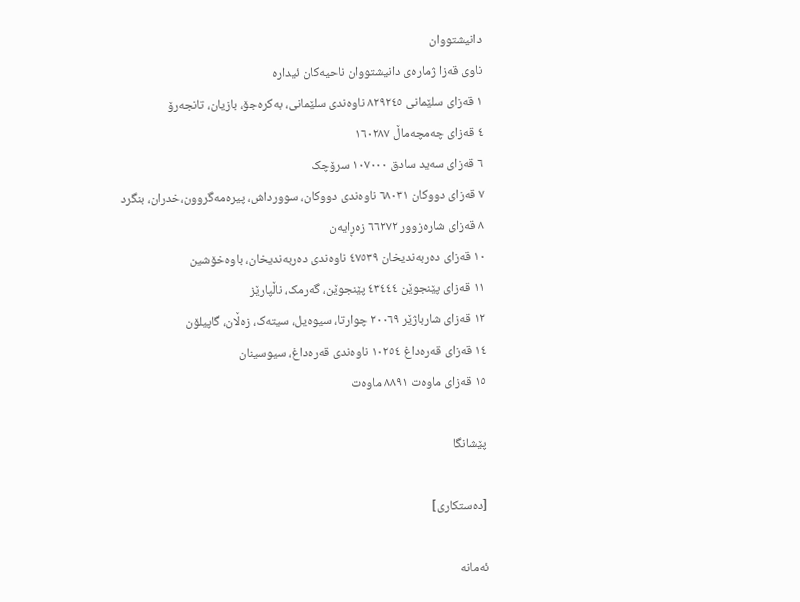دانیشتووان
ناوی قەزا ژمارەی دانیشتووان ناحیەکان ئیدارە
١ قەزای سلێمانی ٨٢٩٢٤٥ ناوەندی سلێمانی، بەکرەجۆ، بازیان، تانجەرۆ
٤ قەزای چەمچەماڵ ١٦٠٢٨٧
٦ قەزای سەید سادق ١٠٧٠٠٠ سرۆچک
٧ قەزای دووکان ٦٨٠٣١ ناوەندی دووکان، سوورداش، پیرەمەگروون،خدران، بنگرد
٨ قەزای شارەزوور ٦٦٢٧٢ زەڕایەن
١٠ قەزای دەربەندیخان ٤٧٥٣٩ ناوەندی دەربەندیخان، باوەخۆشین
١١ قەزای پێنجوێن ٤٣٤٤٤ پێنجوێن، گەرمک، ناڵپارێز
١٢ قەزای شارباژێر ٢٠٠٦٩ چوارتا، سیوەیل، سیتەک، زەڵان، گاپیلۆن
١٤ قەزای قەرەداغ ١٠٢٥٤ ناوەندی قەرەداغ، سیوسینان
١٥ قەزای ماوەت ٨٨٩١ ماوەت

پێشانگا

[دەستکاری]

ئەمانە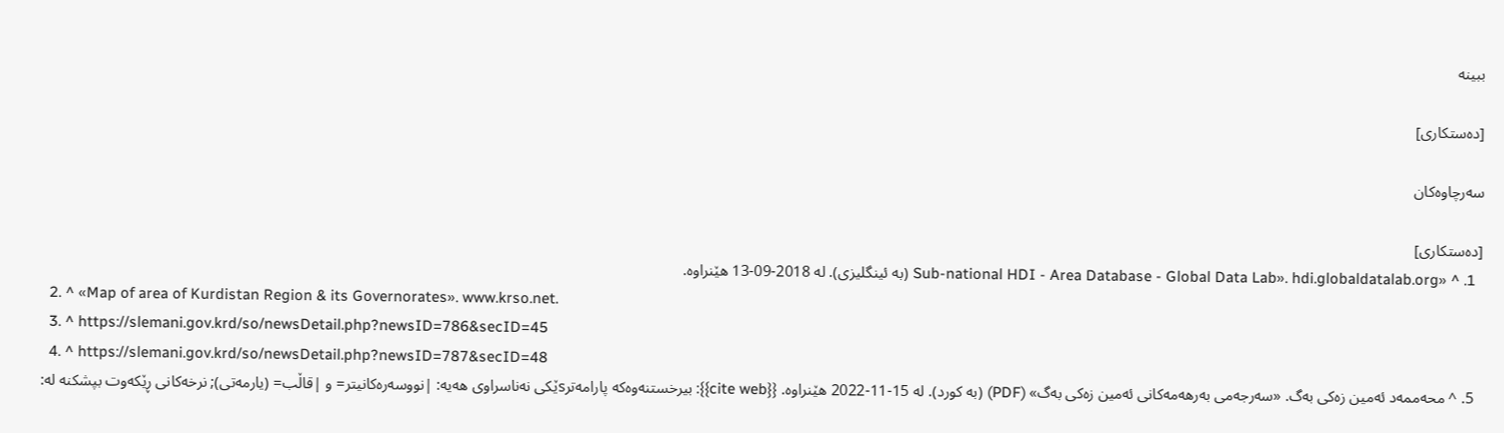ببینە

[دەستکاری]

سەرچاوەکان

[دەستکاری]
  1. ^ «Sub-national HDI - Area Database - Global Data Lab». hdi.globaldatalab.org (بە ئینگلیزی). لە 2018-09-13 ھێنراوە.
  2. ^ «Map of area of Kurdistan Region & its Governorates». www.krso.net.
  3. ^ https://slemani.gov.krd/so/newsDetail.php?newsID=786&secID=45
  4. ^ https://slemani.gov.krd/so/newsDetail.php?newsID=787&secID=48
  5. ^ محەممەد ئەمین زەکی بەگ. «سەرجەمی بەرھەمەکانی ئەمین زەکی بەگ» (PDF) (بە کورد). لە 15-11-2022 ھێنراوە. {{cite web}}: بیرخستنەوەکە پارامەترsێکی نەناسراوی ھەیە: |نووسەرەکانیتر= و |قاڵب= (یارمەتی); نرخەکانی ڕێکەوت بپشکنە لە: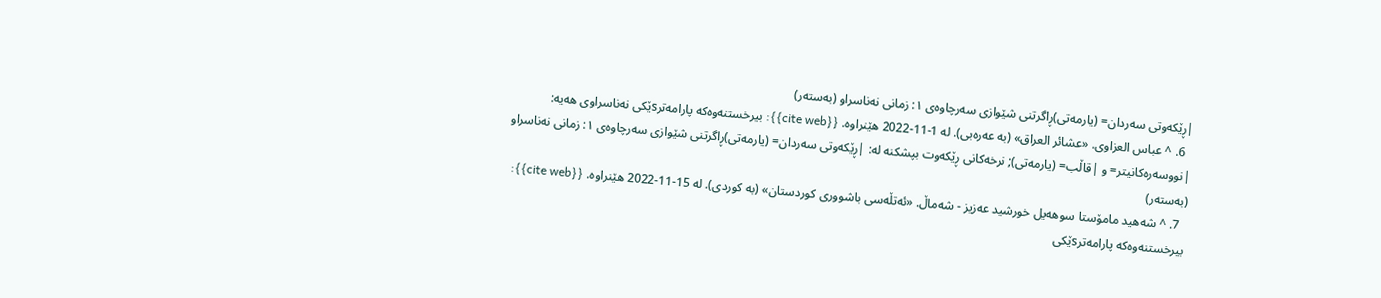|ڕێکەوتی سەردان= (یارمەتی)ڕاگرتنی شێوازی سەرچاوەی ١: زمانی نەناسراو (بەستەر)
  6. ^ عباس العزاوی. «عشائر العراق» (بە عەرەبی). لە 1-11-2022 ھێنراوە. {{cite web}}: بیرخستنەوەکە پارامەترsێکی نەناسراوی ھەیە: |نووسەرەکانیتر= و |قاڵب= (یارمەتی); نرخەکانی ڕێکەوت بپشکنە لە: |ڕێکەوتی سەردان= (یارمەتی)ڕاگرتنی شێوازی سەرچاوەی ١: زمانی نەناسراو (بەستەر)
  7. ^ شەھید مامۆستا سوھەیل خورشید عەزیز - شەماڵ. «ئەتڵەسی باشووری کوردستان» (بە کوردی). لە 15-11-2022 ھێنراوە. {{cite web}}: بیرخستنەوەکە پارامەترsێکی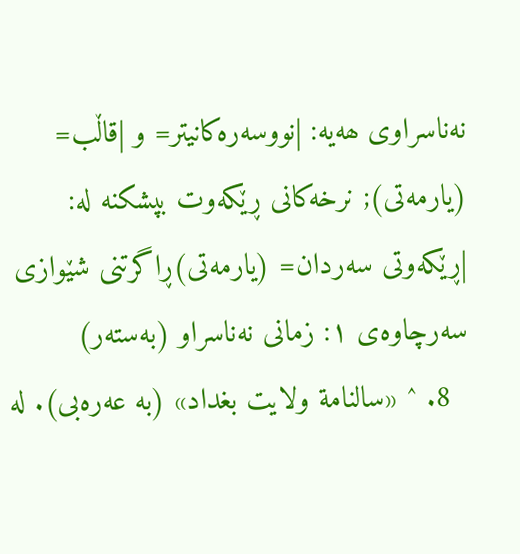نەناسراوی ھەیە: |نووسەرەکانیتر= و |قاڵب= (یارمەتی); نرخەکانی ڕێکەوت بپشکنە لە: |ڕێکەوتی سەردان= (یارمەتی)ڕاگرتنی شێوازی سەرچاوەی ١: زمانی نەناسراو (بەستەر)
  8. ^ «سالنامة ولایت بغداد» (بە عەرەبی). لە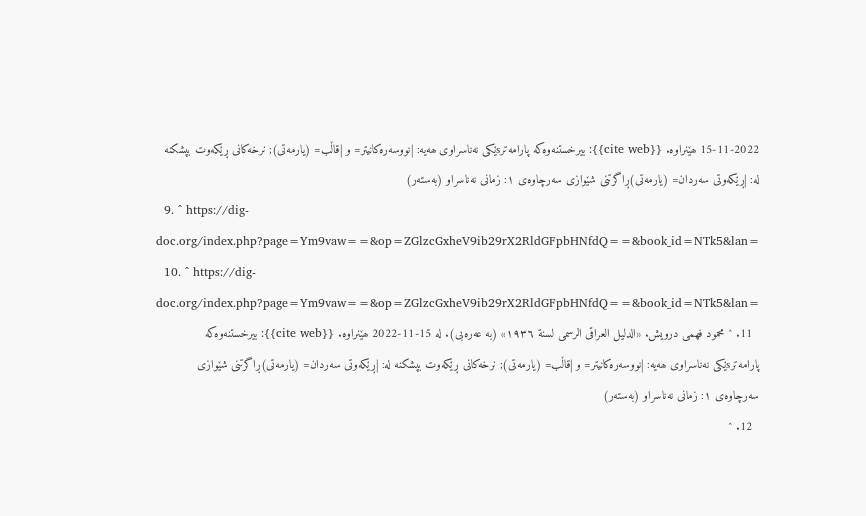15-11-2022 ھێنراوە. {{cite web}}: بیرخستنەوەکە پارامەترsێکی نەناسراوی ھەیە: |نووسەرەکانیتر= و |قاڵب= (یارمەتی); نرخەکانی ڕێکەوت بپشکنە لە: |ڕێکەوتی سەردان= (یارمەتی)ڕاگرتنی شێوازی سەرچاوەی ١: زمانی نەناسراو (بەستەر)
  9. ^ https://dig-doc.org/index.php?page=Ym9vaw==&op=ZGlzcGxheV9ib29rX2RldGFpbHNfdQ==&book_id=NTk5&lan=
  10. ^ https://dig-doc.org/index.php?page=Ym9vaw==&op=ZGlzcGxheV9ib29rX2RldGFpbHNfdQ==&book_id=NTk5&lan=
  11. ^ محمود فھمی درویش. «الدلیل العراقی الرسمی لسنة ١٩٣٦» (بە عەرەبی). لە 15-11-2022 ھێنراوە. {{cite web}}: بیرخستنەوەکە پارامەترsێکی نەناسراوی ھەیە: |نووسەرەکانیتر= و |قاڵب= (یارمەتی); نرخەکانی ڕێکەوت بپشکنە لە: |ڕێکەوتی سەردان= (یارمەتی)ڕاگرتنی شێوازی سەرچاوەی ١: زمانی نەناسراو (بەستەر)
  12. ^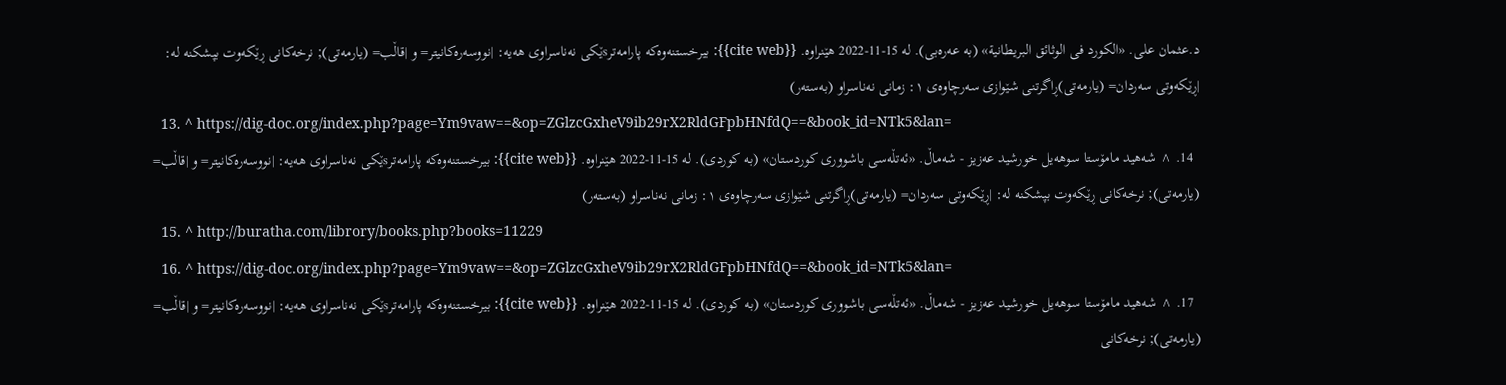د.عثمان علی. «الکورد فی الوثائق البریطانیة» (بە عەرەبی). لە 15-11-2022 ھێنراوە. {{cite web}}: بیرخستنەوەکە پارامەترsێکی نەناسراوی ھەیە: |نووسەرەکانیتر= و |قاڵب= (یارمەتی); نرخەکانی ڕێکەوت بپشکنە لە: |ڕێکەوتی سەردان= (یارمەتی)ڕاگرتنی شێوازی سەرچاوەی ١: زمانی نەناسراو (بەستەر)
  13. ^ https://dig-doc.org/index.php?page=Ym9vaw==&op=ZGlzcGxheV9ib29rX2RldGFpbHNfdQ==&book_id=NTk5&lan=
  14. ^ شەھید مامۆستا سوھەیل خورشید عەزیز - شەماڵ. «ئەتڵەسی باشووری کوردستان» (بە کوردی). لە 15-11-2022 ھێنراوە. {{cite web}}: بیرخستنەوەکە پارامەترsێکی نەناسراوی ھەیە: |نووسەرەکانیتر= و |قاڵب= (یارمەتی); نرخەکانی ڕێکەوت بپشکنە لە: |ڕێکەوتی سەردان= (یارمەتی)ڕاگرتنی شێوازی سەرچاوەی ١: زمانی نەناسراو (بەستەر)
  15. ^ http://buratha.com/librory/books.php?books=11229
  16. ^ https://dig-doc.org/index.php?page=Ym9vaw==&op=ZGlzcGxheV9ib29rX2RldGFpbHNfdQ==&book_id=NTk5&lan=
  17. ^ شەھید مامۆستا سوھەیل خورشید عەزیز - شەماڵ. «ئەتڵەسی باشووری کوردستان» (بە کوردی). لە 15-11-2022 ھێنراوە. {{cite web}}: بیرخستنەوەکە پارامەترsێکی نەناسراوی ھەیە: |نووسەرەکانیتر= و |قاڵب= (یارمەتی); نرخەکانی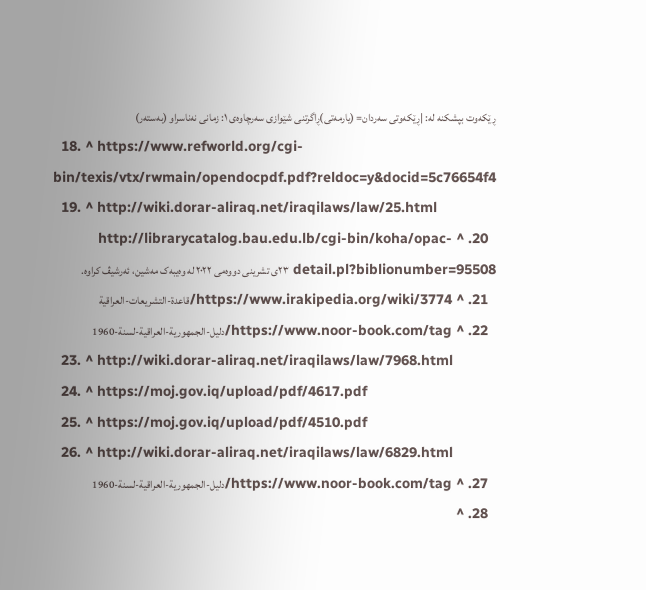ڕێکەوت بپشکنە لە: |ڕێکەوتی سەردان= (یارمەتی)ڕاگرتنی شێوازی سەرچاوەی ١: زمانی نەناسراو (بەستەر)
  18. ^ https://www.refworld.org/cgi-bin/texis/vtx/rwmain/opendocpdf.pdf?reldoc=y&docid=5c76654f4
  19. ^ http://wiki.dorar-aliraq.net/iraqilaws/law/25.html
  20. ^ http://librarycatalog.bau.edu.lb/cgi-bin/koha/opac-detail.pl?biblionumber=95508 ٢٣ی تشرینی دووەمی ٢٠٢٢ لە وەیبەک مەشین، ئەرشیڤ کراوە.
  21. ^ https://www.irakipedia.org/wiki/3774/قاعدة-التشریعات-العراقیة
  22. ^ https://www.noor-book.com/tag/دلیل-الجمھوریة-العراقیة-لسنة-1960
  23. ^ http://wiki.dorar-aliraq.net/iraqilaws/law/7968.html
  24. ^ https://moj.gov.iq/upload/pdf/4617.pdf
  25. ^ https://moj.gov.iq/upload/pdf/4510.pdf
  26. ^ http://wiki.dorar-aliraq.net/iraqilaws/law/6829.html
  27. ^ https://www.noor-book.com/tag/دلیل-الجمھوریة-العراقیة-لسنة-1960
  28. ^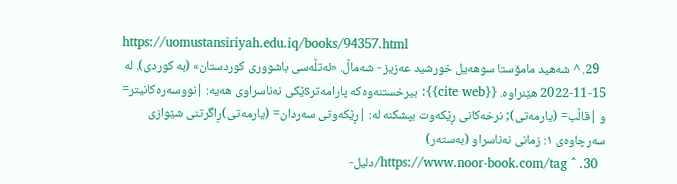https://uomustansiriyah.edu.iq/books/94357.html
  29. ^ شەھید مامۆستا سوھەیل خورشید عەزیز - شەماڵ. «ئەتڵەسی باشووری کوردستان» (بە کوردی). لە 15-11-2022 ھێنراوە. {{cite web}}: بیرخستنەوەکە پارامەترsێکی نەناسراوی ھەیە: |نووسەرەکانیتر= و |قاڵب= (یارمەتی); نرخەکانی ڕێکەوت بپشکنە لە: |ڕێکەوتی سەردان= (یارمەتی)ڕاگرتنی شێوازی سەرچاوەی ١: زمانی نەناسراو (بەستەر)
  30. ^ https://www.noor-book.com/tag/دلیل-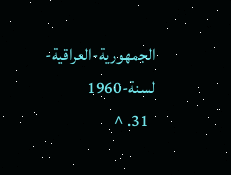الجمھوریة-العراقیة-لسنة-1960
  31. ^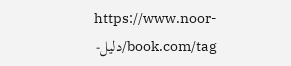https://www.noor-book.com/tag/دلیل-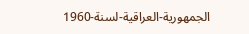الجمھوریة-العراقیة-لسنة-1960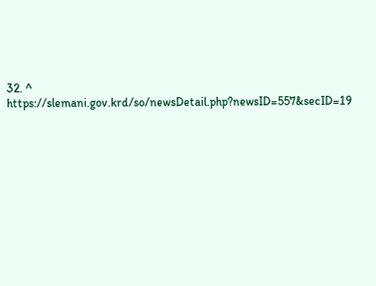32. ^ https://slemani.gov.krd/so/newsDetail.php?newsID=557&secID=19